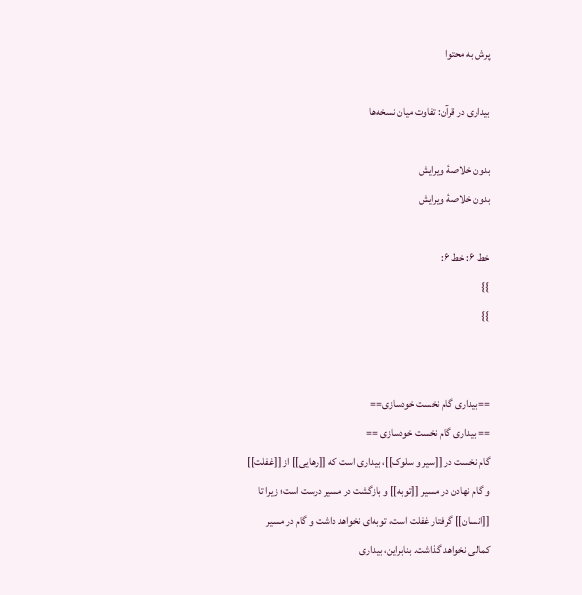پرش به محتوا

بیداری در قرآن: تفاوت میان نسخه‌ها

بدون خلاصۀ ویرایش
بدون خلاصۀ ویرایش

خط ۶: خط ۶:
}}
}}


==بیداری گام نخست خودسازی==
== بیداری گام نخست خودسازی ==
گام نخست در [[سیر و سلوک]]، بیداری است که [[رهایی]] از [[غفلت]] و گام نهادن در مسیر [[توبه]] و بازگشت در مسیر درست است؛ زیرا تا [[انسان]] گرفتار غفلت است، توبه‌ای نخواهد داشت و گام در مسیر کمالی نخواهد گذاشت. بنابراین، بیداری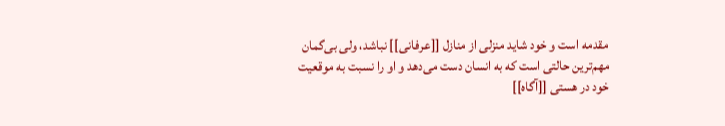مقدمه است و خود شاید منزلی از منازل [[عرفانی]] نباشد، ولی بی‌گمان مهم‌ترین حالتی است که به انسان دست می‌دهد و او را نسبت به موقعیت خود در هستی [[آگاه]]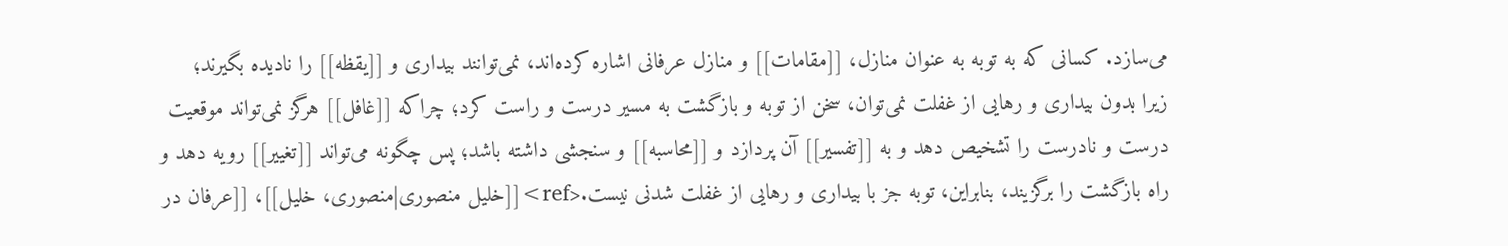می‌سازد. کسانی که به توبه به عنوان منازل، [[مقامات]] و منازل عرفانی اشاره کرده‌اند، نمی‌توانند بیداری و [[یقظه]] را نادیده بگیرند؛ زیرا بدون بیداری و رهایی از غفلت نمی‌توان، سخن از توبه و بازگشت به مسیر درست و راست کرد؛ چراکه [[غافل]] هرگز نمی‌تواند موقعیت درست و نادرست را تشخیص دهد و به [[تفسیر]] آن پردازد و [[محاسبه]] و سنجشی داشته باشد؛ پس چگونه می‌تواند [[تغییر]] رویه دهد و راه بازگشت را برگزیند، بنابراین، توبه جز با بیداری و رهایی از غفلت شدنی نیست.<ref>[[خلیل منصوری|منصوری، خلیل]]، [[عرفان در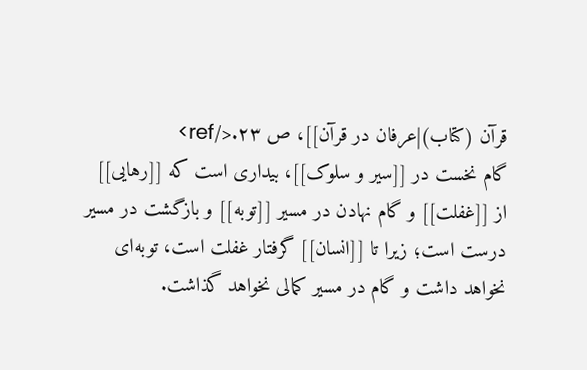قرآن (کتاب)|عرفان در قرآن]]، ص ۲۳.</ref>
گام نخست در [[سیر و سلوک]]، بیداری است که [[رهایی]] از [[غفلت]] و گام نهادن در مسیر [[توبه]] و بازگشت در مسیر درست است؛ زیرا تا [[انسان]] گرفتار غفلت است، توبه‌ای نخواهد داشت و گام در مسیر کمالی نخواهد گذاشت.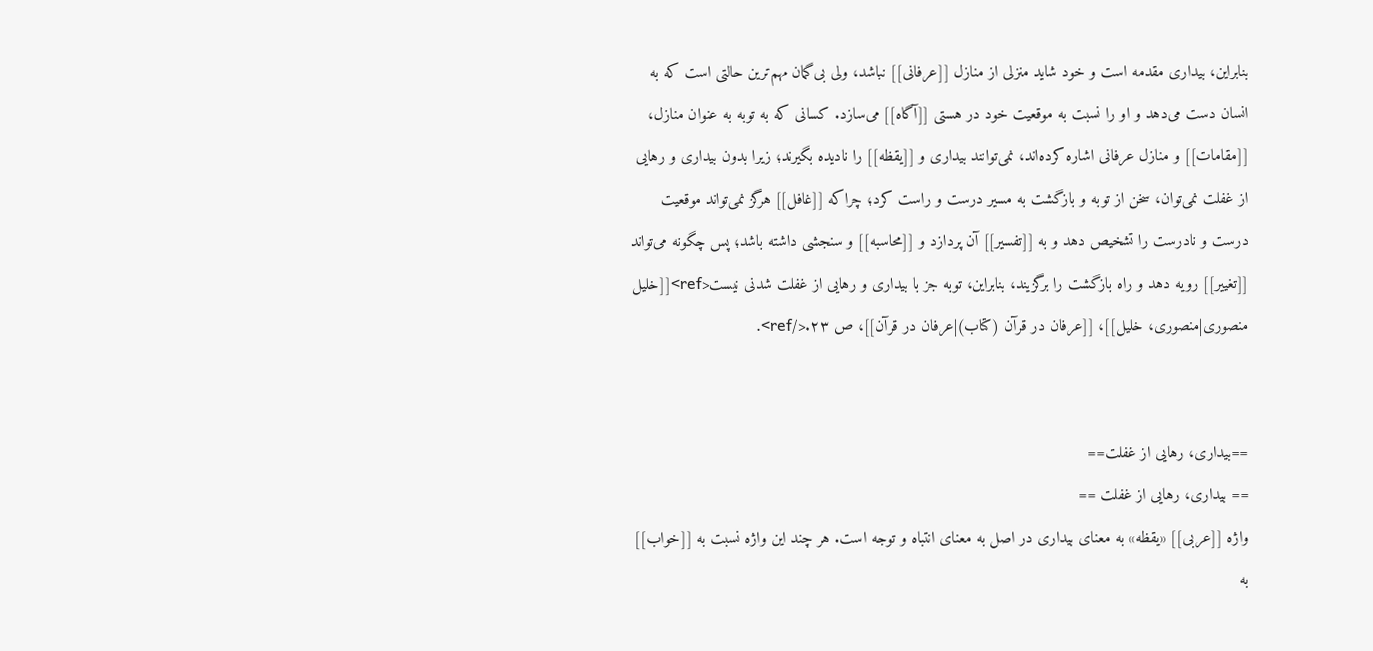بنابراین، بیداری مقدمه است و خود شاید منزلی از منازل [[عرفانی]] نباشد، ولی بی‌گمان مهم‌ترین حالتی است که به انسان دست می‌دهد و او را نسبت به موقعیت خود در هستی [[آگاه]] می‌سازد. کسانی که به توبه به عنوان منازل، [[مقامات]] و منازل عرفانی اشاره کرده‌اند، نمی‌توانند بیداری و [[یقظه]] را نادیده بگیرند؛ زیرا بدون بیداری و رهایی از غفلت نمی‌توان، سخن از توبه و بازگشت به مسیر درست و راست کرد؛ چراکه [[غافل]] هرگز نمی‌تواند موقعیت درست و نادرست را تشخیص دهد و به [[تفسیر]] آن پردازد و [[محاسبه]] و سنجشی داشته باشد؛ پس چگونه می‌تواند [[تغییر]] رویه دهد و راه بازگشت را برگزیند، بنابراین، توبه جز با بیداری و رهایی از غفلت شدنی نیست<ref>[[خلیل منصوری|منصوری، خلیل]]، [[عرفان در قرآن (کتاب)|عرفان در قرآن]]، ص ۲۳.</ref>.


==بیداری، رهایی از غفلت==
== بیداری، رهایی از غفلت ==
واژه [[عربی]] «یقظه» به معنای بیداری در اصل به معنای انتباه و توجه است. هر چند این واژه نسبت به [[خواب]] به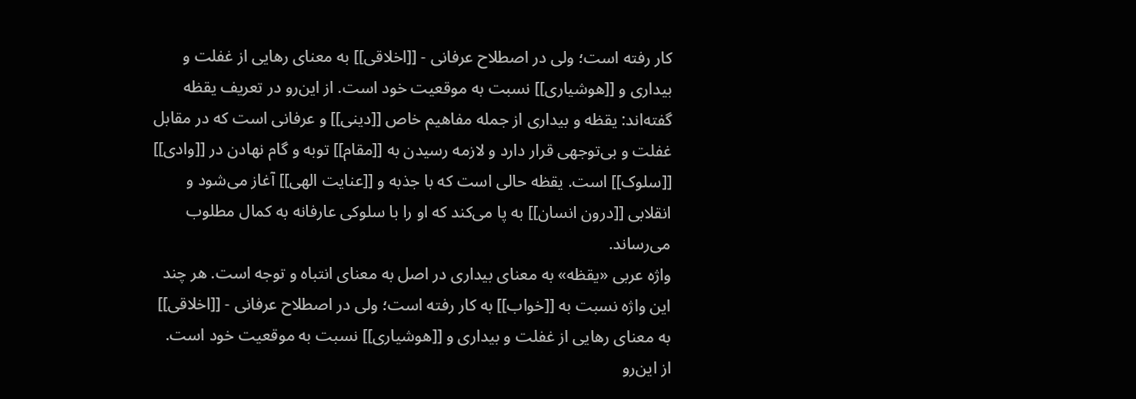کار رفته است؛ ولی در اصطلاح عرفانی - [[اخلاقی]] به معنای رهایی از غفلت و بیداری و [[هوشیاری]] نسبت به موقعیت خود است. از این‌رو در تعریف یقظه گفته‌اند: یقظه و بیداری از جمله مفاهیم خاص [[دینی]] و عرفانی است که در مقابل غفلت و بی‌توجهی قرار دارد و لازمه رسیدن به [[مقام]] توبه و گام نهادن در [[وادی]] [[سلوک]] است. یقظه حالی است که با جذبه و [[عنایت الهی]] آغاز می‌شود و انقلابی [[درون انسان]] به پا می‌کند که او را با سلوکی عارفانه به کمال مطلوب می‌رساند.
واژه عربی «یقظه» به معنای بیداری در اصل به معنای انتباه و توجه است. هر چند این واژه نسبت به [[خواب]] به کار رفته است؛ ولی در اصطلاح عرفانی - [[اخلاقی]] به معنای رهایی از غفلت و بیداری و [[هوشیاری]] نسبت به موقعیت خود است. از این‌رو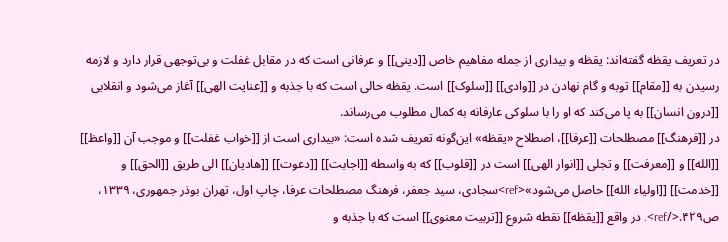در تعریف یقظه گفته‌اند: یقظه و بیداری از جمله مفاهیم خاص [[دینی]] و عرفانی است که در مقابل غفلت و بی‌توجهی قرار دارد و لازمه رسیدن به [[مقام]] توبه و گام نهادن در [[وادی]] [[سلوک]] است. یقظه حالی است که با جذبه و [[عنایت الهی]] آغاز می‌شود و انقلابی [[درون انسان]] به پا می‌کند که او را با سلوکی عارفانه به کمال مطلوب می‌رساند.
در [[فرهنگ]] مصطلحات [[عرفا]]، اصطلاح «یقظه» این‌گونه تعریف شده است: «بیداری است از [[خواب غفلت]] و موجب آن [[واعظ]] [[الله]] و [[معرفت]] و تجلی [[انوار الهی]] است در [[قلوب]] که به واسطه [[اجابت]] [[دعوت]] [[هادیان]] الی طریق [[الحق]] و [[خدمت]] [[اولیاء الله]] حاصل می‌شود»<ref>سجادی، سید جعفر، فرهنگ مصطلحات عرفا، چاپ اول، تهران بوذر جمهوری، ۱۳۳۹، ص۴۲۹.</ref>. در واقع [[یقظه]] نقطه شروع [[تربیت معنوی]] است که با جذبه و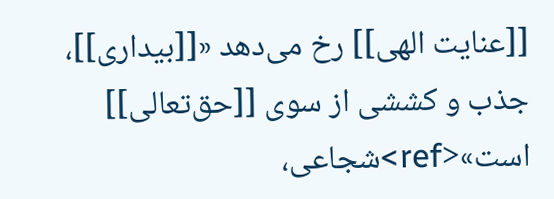[[عنایت الهی]] رخ می‌دهد «[[بیداری]]، جذب و کششی از سوی [[حق‌تعالی]] است»<ref>شجاعی،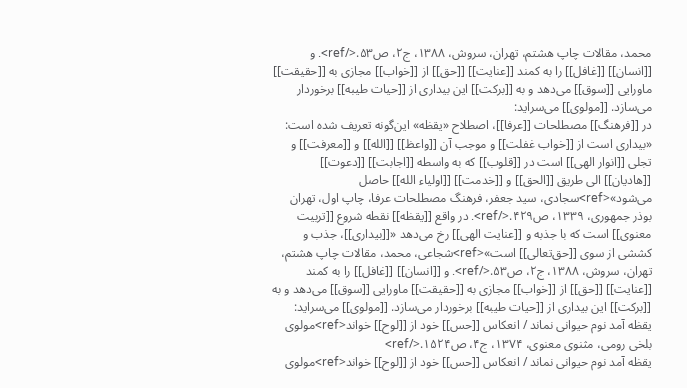محمد، مقالات چاپ هشتم، تهران، سروش، ۱۳۸۸، ج۲، ص۵۳.</ref>. و [[انسان]] [[غافل]] را به کمند [[عنایت]] [[حق]] از [[خواب]] مجازی به [[حقیقت]] ماورایی [[سوق]] می‌دهد و به [[برکت]] این بیداری از [[حیات طیبه]] برخوردار می‌سازد. [[مولوی]] می‌سراید:
در [[فرهنگ]] مصطلحات [[عرفا]]، اصطلاح «یقظه» این‌گونه تعریف شده است: «بیداری است از [[خواب غفلت]] و موجب آن [[واعظ]] [[الله]] و [[معرفت]] و تجلی [[انوار الهی]] است در [[قلوب]] که به واسطه [[اجابت]] [[دعوت]] [[هادیان]] الی طریق [[الحق]] و [[خدمت]] [[اولیاء الله]] حاصل می‌شود»<ref>سجادی، سید جعفر، فرهنگ مصطلحات عرفا، چاپ اول، تهران بوذر جمهوری، ۱۳۳۹، ص۴۲۹.</ref>. در واقع [[یقظه]] نقطه شروع [[تربیت معنوی]] است که با جذبه و [[عنایت الهی]] رخ می‌دهد «[[بیداری]]، جذب و کششی از سوی [[حق‌تعالی]] است»<ref>شجاعی، محمد، مقالات چاپ هشتم، تهران، سروش، ۱۳۸۸، ج۲، ص۵۳.</ref>. و [[انسان]] [[غافل]] را به کمند [[عنایت]] [[حق]] از [[خواب]] مجازی به [[حقیقت]] ماورایی [[سوق]] می‌دهد و به [[برکت]] این بیداری از [[حیات طیبه]] برخوردار می‌سازد. [[مولوی]] می‌سراید:
یقظه آمد نوم حیوانی نماند / انعکاس [[حس]] خود از [[لوح]] خواند<ref>مولوی بلخی رومی، مثنوی معنوی، ۱۳۷۴، ج۴، ص۱۵۲۴.</ref>
یقظه آمد نوم حیوانی نماند / انعکاس [[حس]] خود از [[لوح]] خواند<ref>مولوی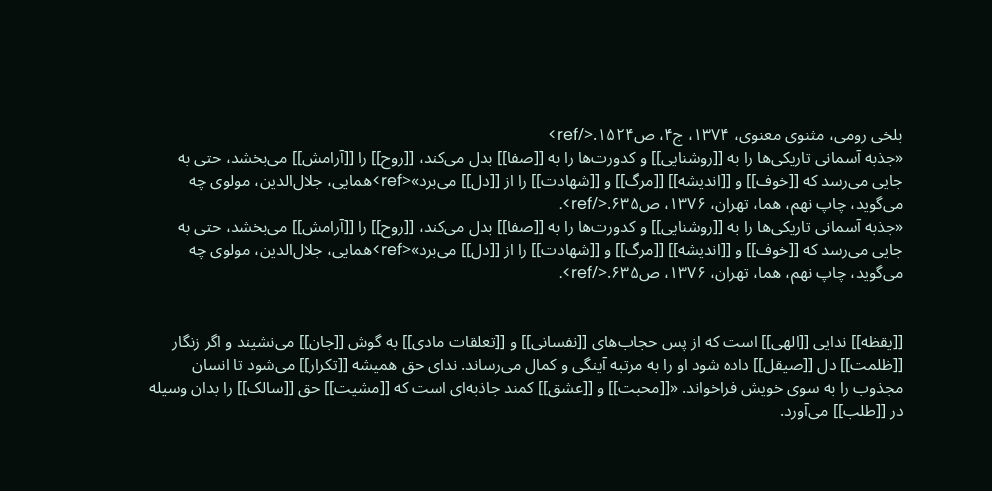بلخی رومی، مثنوی معنوی، ۱۳۷۴، ج۴، ص۱۵۲۴.</ref>
«جذبه آسمانی تاریکی‌ها را به [[روشنایی]] و کدورت‌ها را به [[صفا]] بدل می‌کند، [[روح]] را [[آرامش]] می‌بخشد، حتی به جایی می‌رسد که [[خوف]] و [[اندیشه]] [[مرگ]] و [[شهادت]] را از [[دل]] می‌برد»<ref>همایی، جلال‌الدین، مولوی چه می‌گوید، چاپ نهم، هما، تهران، ۱۳۷۶، ص۶۳۵.</ref>.
«جذبه آسمانی تاریکی‌ها را به [[روشنایی]] و کدورت‌ها را به [[صفا]] بدل می‌کند، [[روح]] را [[آرامش]] می‌بخشد، حتی به جایی می‌رسد که [[خوف]] و [[اندیشه]] [[مرگ]] و [[شهادت]] را از [[دل]] می‌برد»<ref>همایی، جلال‌الدین، مولوی چه می‌گوید، چاپ نهم، هما، تهران، ۱۳۷۶، ص۶۳۵.</ref>.


[[یقظه]] ندایی [[الهی]] است که از پس حجاب‌های [[نفسانی]] و [[تعلقات مادی]] به گوش [[جان]] می‌نشیند و اگر زنگار [[ظلمت]] دل [[صیقل]] داده شود او را به مرتبه آینگی و کمال می‌رساند. ندای حق همیشه [[تکرار]] می‌شود تا انسان مجذوب را به سوی خویش فراخواند. «[[محبت]] و [[عشق]] کمند جاذبه‌ای است که [[مشیت]] حق [[سالک]] را بدان وسیله در [[طلب]] می‌آورد.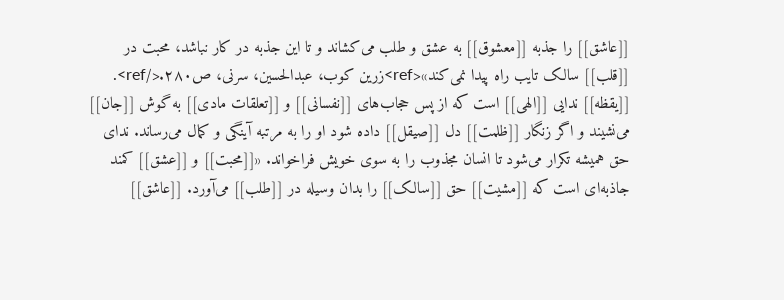[[عاشق]] را جذبه [[معشوق]] به عشق و طلب می‌کشاند و تا این جذبه در کار نباشد، محبت در [[قلب]] سالک تایب راه پیدا نمی‌کند»<ref>زرین کوب، عبدالحسین، سرنی، ص۲۸۰.</ref>.
[[یقظه]] ندایی [[الهی]] است که از پس حجاب‌های [[نفسانی]] و [[تعلقات مادی]] به گوش [[جان]] می‌نشیند و اگر زنگار [[ظلمت]] دل [[صیقل]] داده شود او را به مرتبه آینگی و کمال می‌رساند. ندای حق همیشه تکرار می‌شود تا انسان مجذوب را به سوی خویش فراخواند. «[[محبت]] و [[عشق]] کمند جاذبه‌ای است که [[مشیت]] حق [[سالک]] را بدان وسیله در [[طلب]] می‌آورد. [[عاشق]]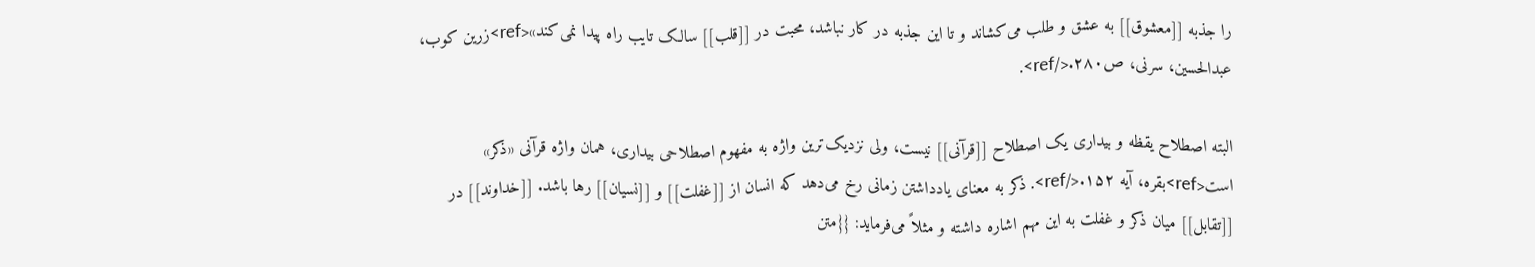را جذبه [[معشوق]] به عشق و طلب می‌کشاند و تا این جذبه در کار نباشد، محبت در [[قلب]] سالک تایب راه پیدا نمی‌کند»<ref>زرین کوب، عبدالحسین، سرنی، ص۲۸۰.</ref>.

البته اصطلاح یقظه و بیداری یک اصطلاح [[قرآنی]] نیست، ولی نزدیک‌ترین واژه به مفهوم اصطلاحی بیداری، همان واژه قرآنی «ذکر» است<ref>بقره، آیه ۱۵۲.</ref>. ذکر به معنای یادداشتن زمانی رخ می‌دهد که انسان از [[غفلت]] و [[نسیان]] رها باشد. [[خداوند]] در [[تقابل]] میان ذکر و غفلت به این مهم اشاره داشته و مثلاً می‌فرماید: {{متن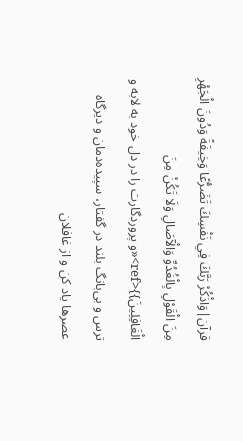قرآن|وَاذْكُرْ رَبَّكَ فِي نَفْسِكَ تَضَرُّعًا وَخِيفَةً وَدُونَ الْجَهْرِ مِنَ الْقَوْلِ بِالْغُدُوِّ وَالْآصَالِ وَلَا تَكُنْ مِنَ الْغَافِلِينَ}}<ref>«و پروردگارت را در دل خود به لابه و ترس و بی‌بانگ بلند در گفتار، سپیده‌دمان و دیرگاه عصرها یاد کن و از غافلان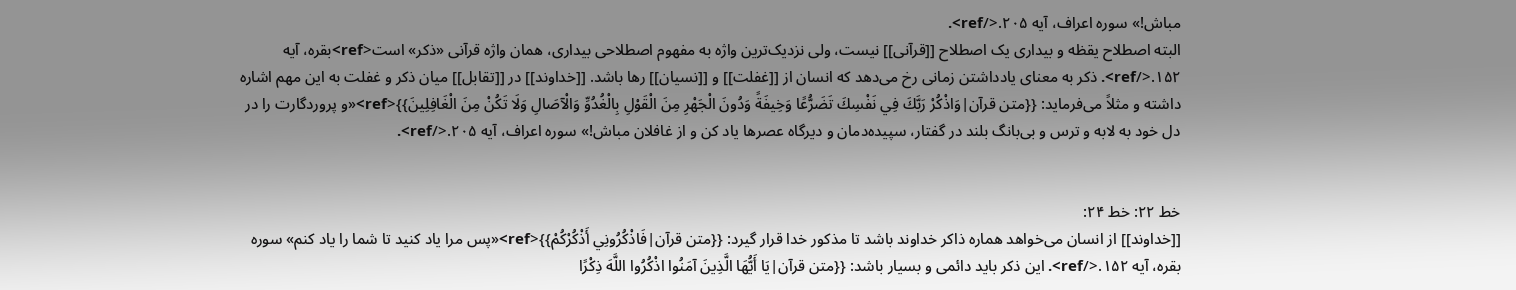مباش!» سوره اعراف، آیه ۲۰۵.</ref>.
البته اصطلاح یقظه و بیداری یک اصطلاح [[قرآنی]] نیست، ولی نزدیک‌ترین واژه به مفهوم اصطلاحی بیداری، همان واژه قرآنی «ذکر» است<ref>بقره، آیه ۱۵۲.</ref>. ذکر به معنای یادداشتن زمانی رخ می‌دهد که انسان از [[غفلت]] و [[نسیان]] رها باشد. [[خداوند]] در [[تقابل]] میان ذکر و غفلت به این مهم اشاره داشته و مثلاً می‌فرماید: {{متن قرآن|وَاذْكُرْ رَبَّكَ فِي نَفْسِكَ تَضَرُّعًا وَخِيفَةً وَدُونَ الْجَهْرِ مِنَ الْقَوْلِ بِالْغُدُوِّ وَالْآصَالِ وَلَا تَكُنْ مِنَ الْغَافِلِينَ}}<ref>«و پروردگارت را در دل خود به لابه و ترس و بی‌بانگ بلند در گفتار، سپیده‌دمان و دیرگاه عصرها یاد کن و از غافلان مباش!» سوره اعراف، آیه ۲۰۵.</ref>.


خط ۲۲: خط ۲۴:
[[خداوند]] از انسان می‌خواهد هماره ذاکر خداوند باشد تا مذکور خدا قرار گیرد: {{متن قرآن|فَاذْكُرُونِي أَذْكُرْكُمْ}}<ref>«پس مرا یاد کنید تا شما را یاد کنم» سوره بقره، آیه ۱۵۲.</ref>. این ذکر باید دائمی و بسیار باشد: {{متن قرآن|يَا أَيُّهَا الَّذِينَ آمَنُوا اذْكُرُوا اللَّهَ ذِكْرًا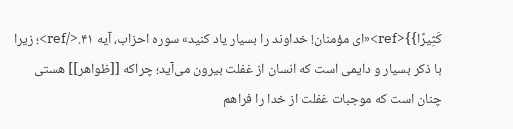كَثِيرًا}}<ref>«ای مؤمنان! خداوند را بسیار یاد کنید» سوره احزاب، آیه ۴۱.</ref>؛ زیرا با ذکر بسیار و دایمی است که انسان از غفلت بیرون می‌آید؛ چراکه [[ظواهر]] هستی چنان است که موجبات غفلت از خدا را فراهم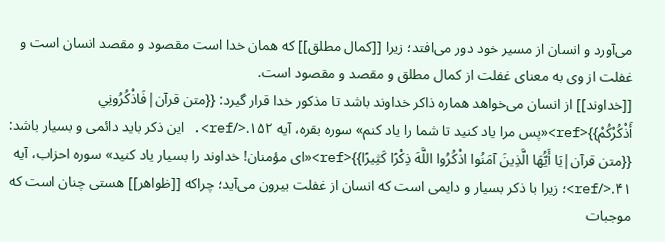می‌آورد و انسان از مسیر خود دور می‌افتد؛ زیرا [[کمال مطلق]] که همان خدا است مقصود و مقصد انسان است و غفلت از وی به معنای غفلت از کمال مطلق و مقصد و مقصود است.
[[خداوند]] از انسان می‌خواهد هماره ذاکر خداوند باشد تا مذکور خدا قرار گیرد: {{متن قرآن|فَاذْكُرُونِي أَذْكُرْكُمْ}}<ref>«پس مرا یاد کنید تا شما را یاد کنم» سوره بقره، آیه ۱۵۲.</ref>. این ذکر باید دائمی و بسیار باشد: {{متن قرآن|يَا أَيُّهَا الَّذِينَ آمَنُوا اذْكُرُوا اللَّهَ ذِكْرًا كَثِيرًا}}<ref>«ای مؤمنان! خداوند را بسیار یاد کنید» سوره احزاب، آیه ۴۱.</ref>؛ زیرا با ذکر بسیار و دایمی است که انسان از غفلت بیرون می‌آید؛ چراکه [[ظواهر]] هستی چنان است که موجبات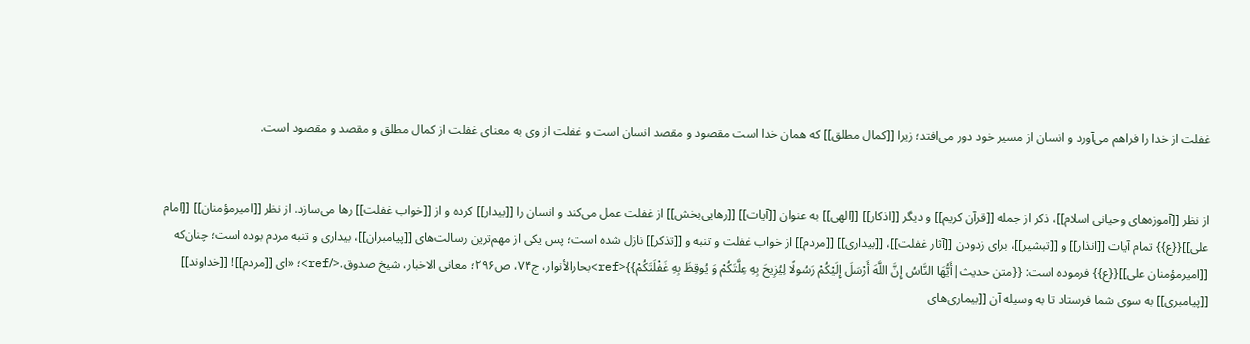غفلت از خدا را فراهم می‌آورد و انسان از مسیر خود دور می‌افتد؛ زیرا [[کمال مطلق]] که همان خدا است مقصود و مقصد انسان است و غفلت از وی به معنای غفلت از کمال مطلق و مقصد و مقصود است.


از نظر [[آموزه‌های وحیانی اسلام]]، ذکر از جمله [[قرآن کریم]] و دیگر [[اذکار]] [[الهی]] به عنوان [[آیات]] [[رهایی‌بخش]] از غفلت عمل می‌کند و انسان را [[بیدار]] کرده و از [[خواب غفلت]] رها می‌سازد. از نظر [[امیرمؤمنان]] [[امام علی]]{{ع}} تمام آیات [[انذار]] و [[تبشیر]]، برای زدودن [[آثار غفلت]]، [[بیداری]] [[مردم]] از خواب غفلت و تنبه و [[تذکر]] نازل شده است؛ پس یکی از مهم‌ترین رسالت‌های [[پیامبران]]، بیداری و تنبه مردم بوده است؛ چنان‌که [[امیرمؤمنان علی]]{{ع}} فرموده است: {{متن حدیث|أَيُّهَا النَّاسُ إِنَّ اللَّهَ أَرْسَلَ إِلَيْكُمْ رَسُولًا لِيُزِيحَ بِهِ عِلَّتَكُمْ وَ يُوقِظَ بِهِ غَفْلَتَكُمْ}}<ref>بحارالأنوار، ج۷۴، ص۲۹۶؛ معانی الاخبار، شیخ صدوق.</ref>؛ «ای [[مردم]]! [[خداوند]] [[پیامبری]] به سوی شما فرستاد تا به وسیله آن [[بیماری‌های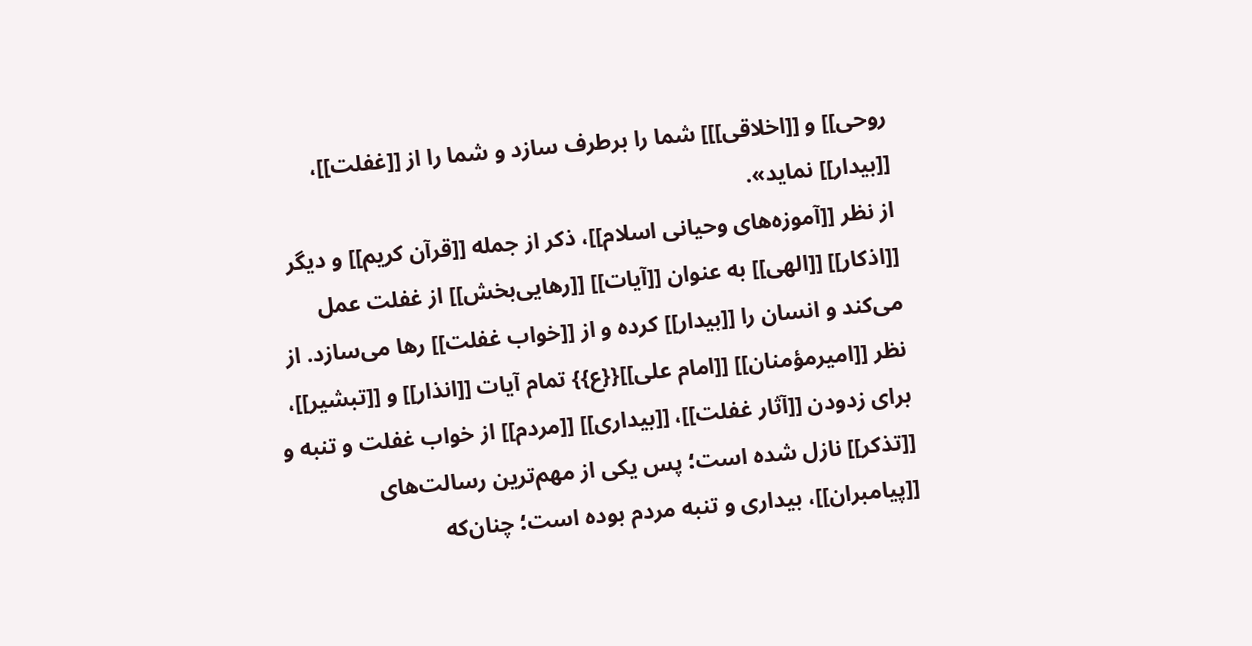روحی]] و [[اخلاقی]]] شما را برطرف سازد و شما را از [[غفلت]]، [[بیدار]] نماید».
از نظر [[آموزه‌های وحیانی اسلام]]، ذکر از جمله [[قرآن کریم]] و دیگر [[اذکار]] [[الهی]] به عنوان [[آیات]] [[رهایی‌بخش]] از غفلت عمل می‌کند و انسان را [[بیدار]] کرده و از [[خواب غفلت]] رها می‌سازد. از نظر [[امیرمؤمنان]] [[امام علی]]{{ع}} تمام آیات [[انذار]] و [[تبشیر]]، برای زدودن [[آثار غفلت]]، [[بیداری]] [[مردم]] از خواب غفلت و تنبه و [[تذکر]] نازل شده است؛ پس یکی از مهم‌ترین رسالت‌های [[پیامبران]]، بیداری و تنبه مردم بوده است؛ چنان‌که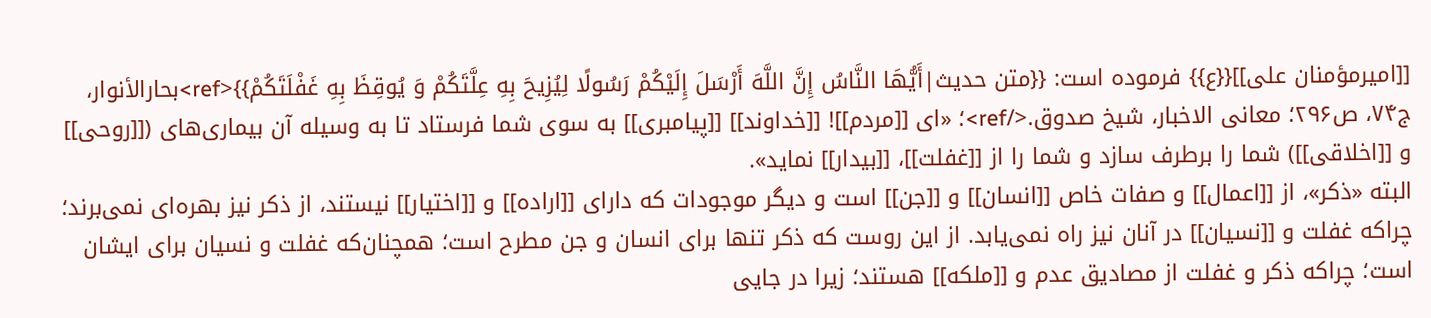[[امیرمؤمنان علی]]{{ع}} فرموده است: {{متن حدیث|أَيُّهَا النَّاسُ إِنَّ اللَّهَ أَرْسَلَ إِلَيْكُمْ رَسُولًا لِيُزِيحَ بِهِ عِلَّتَكُمْ وَ يُوقِظَ بِهِ غَفْلَتَكُمْ}}<ref>بحارالأنوار، ج۷۴، ص۲۹۶؛ معانی الاخبار، شیخ صدوق.</ref>؛ «ای [[مردم]]! [[خداوند]] [[پیامبری]] به سوی شما فرستاد تا به وسیله آن بیماری‌های ([[روحی]] و [[اخلاقی]]) شما را برطرف سازد و شما را از [[غفلت]]، [[بیدار]] نماید».
البته «ذکر»، از [[اعمال]] و صفات خاص [[انسان]] و [[جن]] است و دیگر موجودات که دارای [[اراده]] و [[اختیار]] نیستند، از ذکر نیز بهره‌ای نمی‌برند؛ چراکه غفلت و [[نسیان]] در آنان نیز راه نمی‌یابد. از این روست که ذکر تنها برای انسان و جن مطرح است؛ همچنان‌که غفلت و نسیان برای ایشان است؛ چراکه ذکر و غفلت از مصادیق عدم و [[ملکه]] هستند؛ زیرا در جایی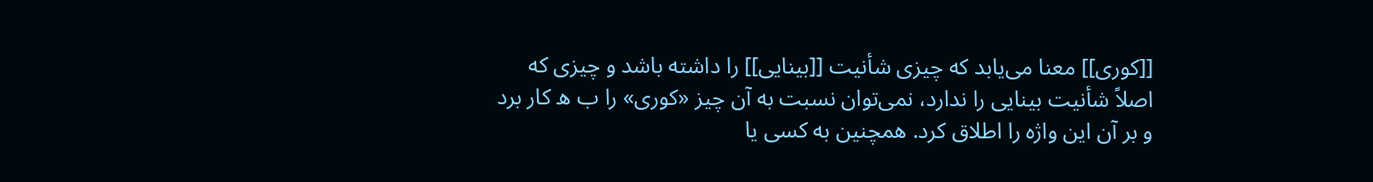[[کوری]] معنا می‌یابد که چیزی شأنیت [[بینایی]] را داشته باشد و چیزی که اصلاً شأنیت بینایی را ندارد، نمی‌توان نسبت به آن چیز «کوری» را ب ه کار برد و بر آن این واژه را اطلاق کرد. همچنین به کسی یا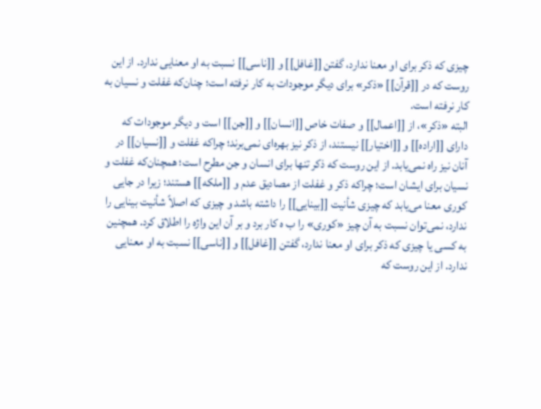چیزی که ذکر برای او معنا ندارد، گفتن [[غافل]] و [[ناسی]] نسبت به او معنایی ندارد. از این روست که در [[قرآن]] «ذکر» برای دیگر موجودات به کار نرفته است؛ چنان‌که غفلت و نسیان به کار نرفته است.
البته «ذکر»، از [[اعمال]] و صفات خاص [[انسان]] و [[جن]] است و دیگر موجودات که دارای [[اراده]] و [[اختیار]] نیستند، از ذکر نیز بهره‌ای نمی‌برند؛ چراکه غفلت و [[نسیان]] در آنان نیز راه نمی‌یابد. از این روست که ذکر تنها برای انسان و جن مطرح است؛ همچنان‌که غفلت و نسیان برای ایشان است؛ چراکه ذکر و غفلت از مصادیق عدم و [[ملکه]] هستند؛ زیرا در جایی کوری معنا می‌یابد که چیزی شأنیت [[بینایی]] را داشته باشد و چیزی که اصلاً شأنیت بینایی را ندارد، نمی‌توان نسبت به آن چیز «کوری» را ب ه کار برد و بر آن این واژه را اطلاق کرد. همچنین به کسی یا چیزی که ذکر برای او معنا ندارد، گفتن [[غافل]] و [[ناسی]] نسبت به او معنایی ندارد. از این روست که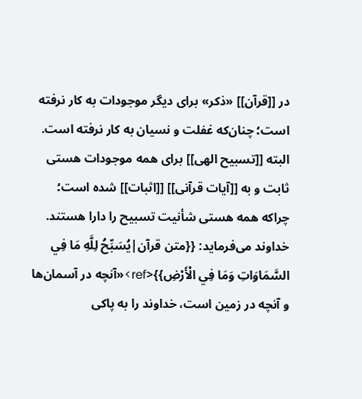در [[قرآن]] «ذکر» برای دیگر موجودات به کار نرفته است؛ چنان‌که غفلت و نسیان به کار نرفته است.
البته [[تسبیح الهی]] برای همه موجودات هستی ثابت و به [[آیات قرآنی]] [[اثبات]] شده است؛ چراکه همه هستی شأنیت تسبیح را دارا هستند. خداوند می‌فرماید: {{متن قرآن|يُسَبِّحُ لِلَّهِ مَا فِي السَّمَاوَاتِ وَمَا فِي الْأَرْضِ}}<ref>«آنچه در آسمان‌ها و آنچه در زمین است، خداوند را به پاکی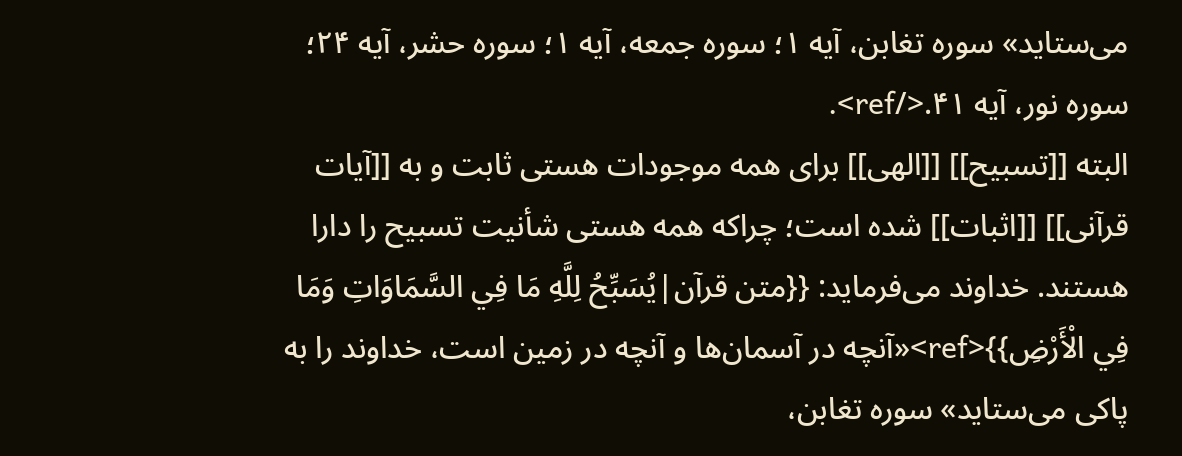می‌ستاید» سوره تغابن، آیه ۱؛ سوره جمعه، آیه ۱؛ سوره حشر، آیه ۲۴؛ سوره نور، آیه ۴۱.</ref>.
البته [[تسبیح]] [[الهی]] برای همه موجودات هستی ثابت و به [[آیات قرآنی]] [[اثبات]] شده است؛ چراکه همه هستی شأنیت تسبیح را دارا هستند. خداوند می‌فرماید: {{متن قرآن|يُسَبِّحُ لِلَّهِ مَا فِي السَّمَاوَاتِ وَمَا فِي الْأَرْضِ}}<ref>«آنچه در آسمان‌ها و آنچه در زمین است، خداوند را به پاکی می‌ستاید» سوره تغابن،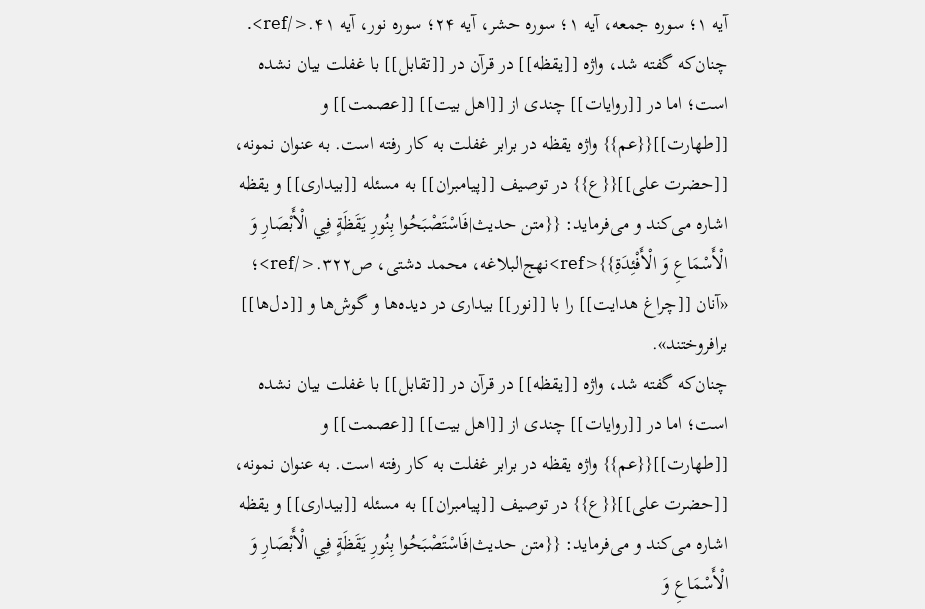آیه ۱؛ سوره جمعه، آیه ۱؛ سوره حشر، آیه ۲۴؛ سوره نور، آیه ۴۱.</ref>.
چنان‌که گفته شد، واژه [[یقظه]] در قرآن در [[تقابل]] با غفلت بیان نشده است؛ اما در [[روایات]] چندی از [[اهل بیت]] [[عصمت]] و [[طهارت]]{{عم}} واژه یقظه در برابر غفلت به کار رفته است. به عنوان نمونه، [[حضرت علی]]{{ع}} در توصیف [[پیامبران]] به مسئله [[بیداری]] و یقظه اشاره می‌کند و می‌فرماید: {{متن حدیث|فَاسْتَصْبَحُوا بِنُورِ يَقَظَةٍ فِي الْأَبْصَارِ وَ الْأَسْمَاعِ وَ الْأَفْئِدَةِ}}<ref>نهج‌البلاغه، محمد دشتی، ص۳۲۲.</ref>؛ «آنان [[چراغ هدایت]] را با [[نور]] بیداری در دیده‌ها و گوش‌ها و [[دل‌ها]] برافروختند».
چنان‌که گفته شد، واژه [[یقظه]] در قرآن در [[تقابل]] با غفلت بیان نشده است؛ اما در [[روایات]] چندی از [[اهل بیت]] [[عصمت]] و [[طهارت]]{{عم}} واژه یقظه در برابر غفلت به کار رفته است. به عنوان نمونه، [[حضرت علی]]{{ع}} در توصیف [[پیامبران]] به مسئله [[بیداری]] و یقظه اشاره می‌کند و می‌فرماید: {{متن حدیث|فَاسْتَصْبَحُوا بِنُورِ يَقَظَةٍ فِي الْأَبْصَارِ وَ الْأَسْمَاعِ وَ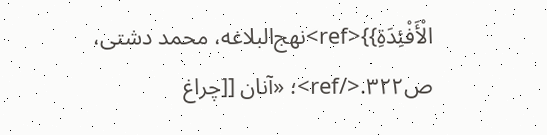الْأَفْئِدَةِ}}<ref>نهج‌البلاغه، محمد دشتی، ص۳۲۲.</ref>؛ «آنان [[چراغ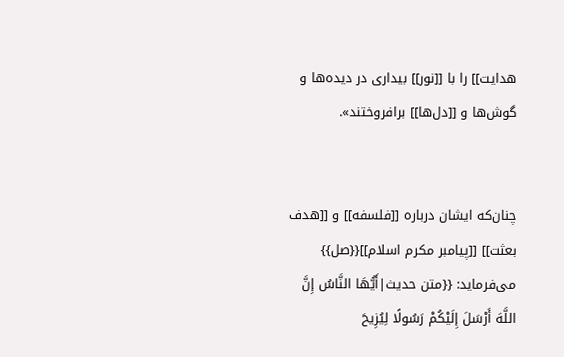هدایت]] را با [[نور]] بیداری در دیده‌ها و گوش‌ها و [[دل‌ها]] برافروختند».


چنان‌که ایشان درباره [[فلسفه]] و [[هدف بعثت]] [[پیامبر مکرم اسلام]]{{صل}} می‌فرماید: {{متن حدیث|أَيُّهَا النَّاسُ إِنَّ اللَّهَ أَرْسَلَ إِلَيْكُمْ رَسُولًا لِيُزِيحَ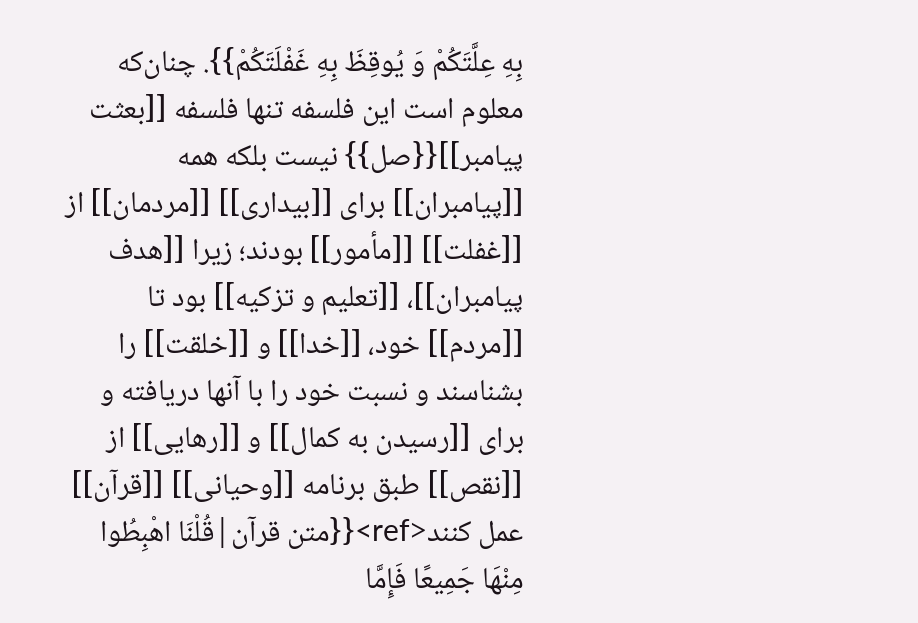بِهِ عِلَّتَكُمْ وَ يُوقِظَ بِهِ غَفْلَتَكُمْ}}. چنان‌که معلوم است این فلسفه تنها فلسفه [[بعثت پیامبر]]{{صل}} نیست بلکه همه [[پیامبران]] برای [[بیداری]] [[مردمان]] از [[غفلت]] [[مأمور]] بودند؛ زیرا [[هدف پیامبران]]، [[تعلیم و تزکیه]] بود تا [[مردم]] خود، [[خدا]] و [[خلقت]] را بشناسند و نسبت خود را با آنها دریافته و برای [[رسیدن به کمال]] و [[رهایی]] از [[نقص]] طبق برنامه [[وحیانی]] [[قرآن]] عمل کنند<ref>{{متن قرآن|قُلْنَا اهْبِطُوا مِنْهَا جَمِيعًا فَإِمَّا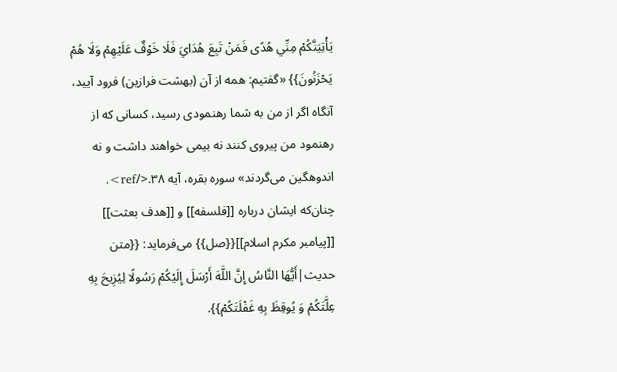يَأْتِيَنَّكُمْ مِنِّي هُدًى فَمَنْ تَبِعَ هُدَايَ فَلَا خَوْفٌ عَلَيْهِمْ وَلَا هُمْ يَحْزَنُونَ}} «گفتیم: همه از آن (بهشت فرازین) فرود آیید، آنگاه اگر از من به شما رهنمودی رسید، کسانی که از رهنمود من پیروی کنند نه بیمی خواهند داشت و نه اندوهگین می‌گردند» سوره بقره، آیه ۳۸.</ref>.
چنان‌که ایشان درباره [[فلسفه]] و [[هدف بعثت]] [[پیامبر مکرم اسلام]]{{صل}} می‌فرماید: {{متن حدیث|أَيُّهَا النَّاسُ إِنَّ اللَّهَ أَرْسَلَ إِلَيْكُمْ رَسُولًا لِيُزِيحَ بِهِ عِلَّتَكُمْ وَ يُوقِظَ بِهِ غَفْلَتَكُمْ}}.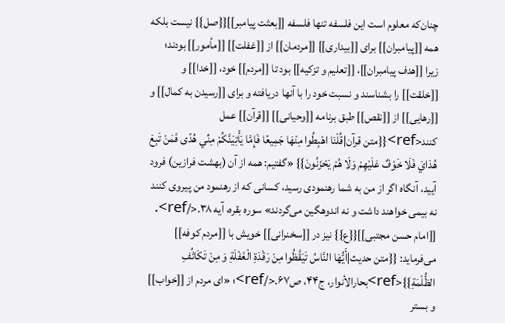چنان‌که معلوم است این فلسفه تنها فلسفه [[بعثت پیامبر]]{{صل}} نیست بلکه همه [[پیامبران]] برای [[بیداری]] [[مردمان]] از [[غفلت]] [[مأمور]] بودند؛ زیرا [[هدف پیامبران]]، [[تعلیم و تزکیه]] بود تا [[مردم]] خود، [[خدا]] و [[خلقت]] را بشناسند و نسبت خود را با آنها دریافته و برای [[رسیدن به کمال]] و [[رهایی]] از [[نقص]] طبق برنامه [[وحیانی]] [[قرآن]] عمل کنند<ref>{{متن قرآن|قُلْنَا اهْبِطُوا مِنْهَا جَمِيعًا فَإِمَّا يَأْتِيَنَّكُمْ مِنِّي هُدًى فَمَنْ تَبِعَ هُدَايَ فَلَا خَوْفٌ عَلَيْهِمْ وَلَا هُمْ يَحْزَنُونَ}} «گفتیم: همه از آن (بهشت فرازین) فرود آیید، آنگاه اگر از من به شما رهنمودی رسید، کسانی که از رهنمود من پیروی کنند نه بیمی خواهند داشت و نه اندوهگین می‌گردند» سوره بقره، آیه ۳۸.</ref>.
[[امام حسن مجتبی]]{{ع}} نیز در [[سخنرانی]] خویش با [[مردم کوفه]] می‌فرماید: {{متن حدیث|أَيُّهَا النَّاسُ تَيَقَّظُوا مِنْ رَقْدَةِ الْغَفْلَةِ وَ مِنْ تَكَاثُفِ الظُّلْمَةِ}}<ref>بحارالأنوار، ج۴۴، ص۶۷.</ref>؛ «ای مردم از [[خواب]] و بستر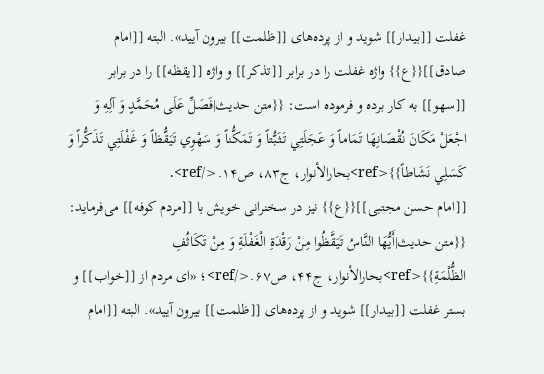غفلت [[بیدار]] شوید و از پرده‌های [[ظلمت]] بیرون آیید». البته [[امام صادق]]{{ع}} واژه غفلت را در برابر [[تذکر]] و واژه [[یقظه]] را در برابر [[سهو]] به کار برده و فرموده است: {{متن حدیث|فَصَلِّ عَلَى مُحَمَّدٍ وَ آلِهِ وَ اجْعَلْ مَكَانَ نُقْصَانِهَا تَمَاماً وَ عَجَلَتِي تَثَبُّتاً وَ تَمَكُّناً وَ سَهْوِي تَيَقُّظاً وَ غَفْلَتِي تَذَكُّراً وَ كَسَلِي نَشَاطاً}}<ref>بحارالأنوار، ج۸۳، ص۱۴.</ref>.
[[امام حسن مجتبی]]{{ع}} نیز در سخنرانی خویش با [[مردم کوفه]] می‌فرماید: {{متن حدیث|أَيُّهَا النَّاسُ تَيَقَّظُوا مِنْ رَقْدَةِ الْغَفْلَةِ وَ مِنْ تَكَاثُفِ الظُّلْمَةِ}}<ref>بحارالأنوار، ج۴۴، ص۶۷.</ref>؛ «ای مردم از [[خواب]] و بستر غفلت [[بیدار]] شوید و از پرده‌های [[ظلمت]] بیرون آیید». البته [[امام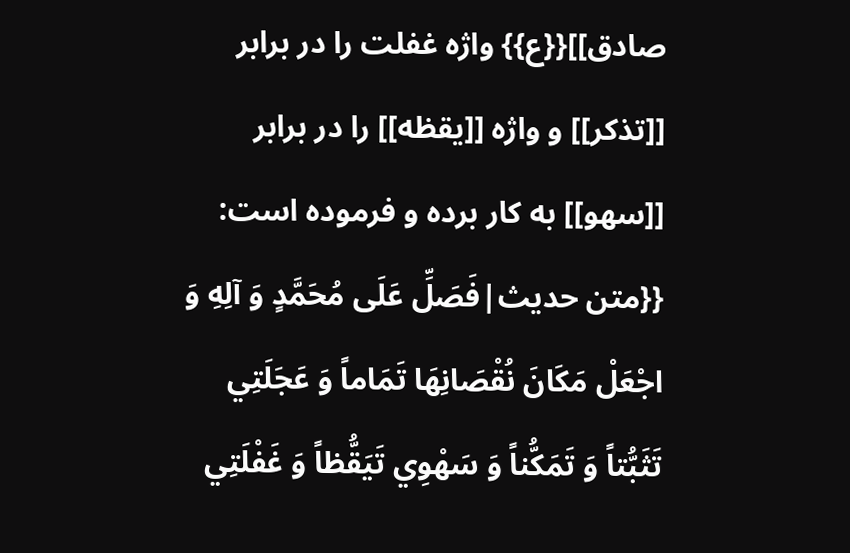صادق]]{{ع}} واژه غفلت را در برابر [[تذکر]] و واژه [[یقظه]] را در برابر [[سهو]] به کار برده و فرموده است: {{متن حدیث|فَصَلِّ عَلَى مُحَمَّدٍ وَ آلِهِ وَ اجْعَلْ مَكَانَ نُقْصَانِهَا تَمَاماً وَ عَجَلَتِي تَثَبُّتاً وَ تَمَكُّناً وَ سَهْوِي تَيَقُّظاً وَ غَفْلَتِي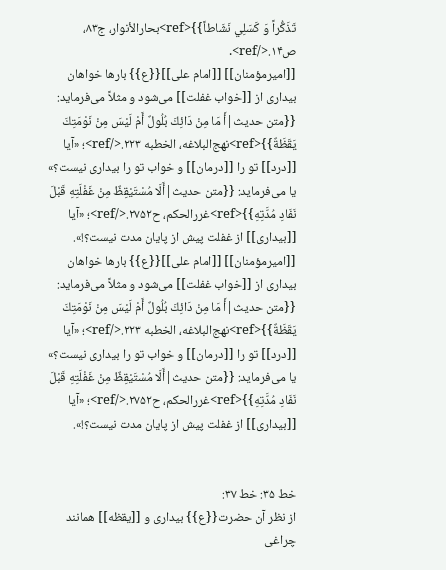تَذَكُّراً وَ كَسَلِي نَشَاطاً}}<ref>بحارالأنوار، ج۸۳، ص۱۴.</ref>.
[[امیرمؤمنان]] [[امام علی]]{{ع}} بارها خواهان بیداری از [[خواب غفلت]] می‌شود و مثلاً می‌فرماید: {{متن حدیث|أَ مَا مِنْ دَائِكَ بُلُولٌ أَمْ لَيْسَ مِنْ نَوْمَتِكَ يَقَظَةٌ}}<ref>نهج‌البلاغه، الخطبه ۲۲۳.</ref>؛ «آیا [[درد]] تو را [[درمان]] و خواب تو را بیداری نیست؟» یا می‌فرماید: {{متن حدیث|أَلَا مُسْتَيْقِظٌ مِنْ غَفْلَتِهِ قَبْلَ نَفَادِ مُدَّتِهِ}}<ref>غررالحکم، ح۲۷۵۲.</ref>؛ «آیا [[بیداری]] از غفلت پیش از پایان مدت نیست؟!».
[[امیرمؤمنان]] [[امام علی]]{{ع}} بارها خواهان بیداری از [[خواب غفلت]] می‌شود و مثلاً می‌فرماید: {{متن حدیث|أَ مَا مِنْ دَائِكَ بُلُولٌ أَمْ لَيْسَ مِنْ نَوْمَتِكَ يَقَظَةٌ}}<ref>نهج‌البلاغه، الخطبه ۲۲۳.</ref>؛ «آیا [[درد]] تو را [[درمان]] و خواب تو را بیداری نیست؟» یا می‌فرماید: {{متن حدیث|أَلَا مُسْتَيْقِظٌ مِنْ غَفْلَتِهِ قَبْلَ نَفَادِ مُدَّتِهِ}}<ref>غررالحکم، ح۲۷۵۲.</ref>؛ «آیا [[بیداری]] از غفلت پیش از پایان مدت نیست؟!».


خط ۳۵: خط ۳۷:
از نظر آن حضرت{{ع}} بیداری و [[یقظه]] همانند چراغی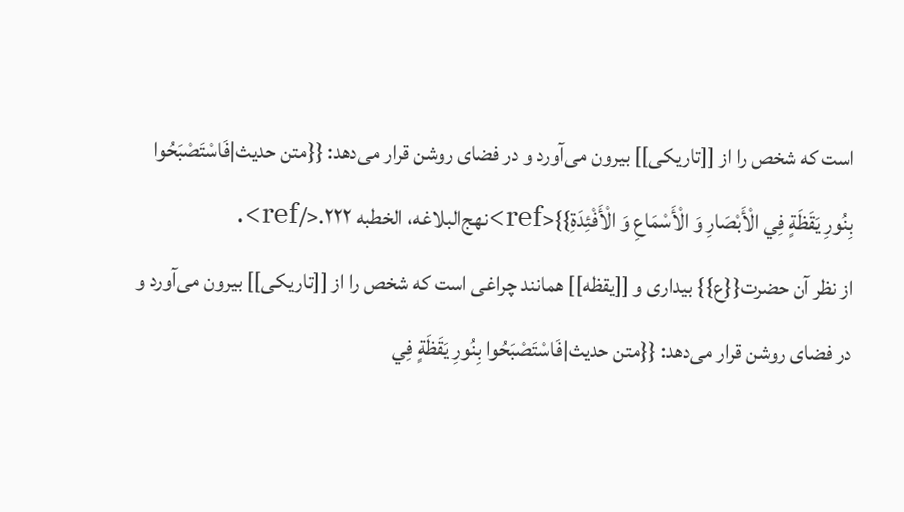است که شخص را از [[تاریکی]] بیرون می‌آورد و در فضای روشن قرار می‌دهد: {{متن حدیث|فَاسْتَصْبَحُوا بِنُورِ يَقَظَةٍ فِي الْأَبْصَارِ وَ الْأَسْمَاعِ وَ الْأَفْئِدَةِ}}<ref>نهج‌البلاغه، الخطبه ۲۲۲.</ref>.
از نظر آن حضرت{{ع}} بیداری و [[یقظه]] همانند چراغی است که شخص را از [[تاریکی]] بیرون می‌آورد و در فضای روشن قرار می‌دهد: {{متن حدیث|فَاسْتَصْبَحُوا بِنُورِ يَقَظَةٍ فِي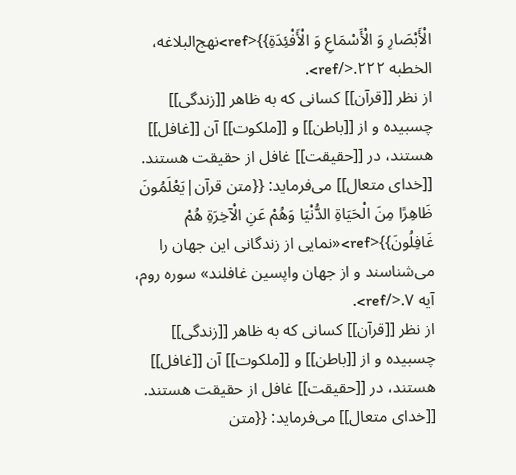الْأَبْصَارِ وَ الْأَسْمَاعِ وَ الْأَفْئِدَةِ}}<ref>نهج‌البلاغه، الخطبه ۲۲۲.</ref>.
از نظر [[قرآن]] کسانی که به ظاهر [[زندگی]] چسبیده و از [[باطن]] و [[ملکوت]] آن [[غافل]] هستند، در [[حقیقت]] غافل از حقیقت هستند. [[خدای متعال]] می‌فرماید: {{متن قرآن|يَعْلَمُونَ ظَاهِرًا مِنَ الْحَيَاةِ الدُّنْيَا وَهُمْ عَنِ الْآخِرَةِ هُمْ غَافِلُونَ}}<ref>«نمایی از زندگانی این جهان را می‌شناسند و از جهان واپسین غافلند» سوره روم، آیه ۷.</ref>.
از نظر [[قرآن]] کسانی که به ظاهر [[زندگی]] چسبیده و از [[باطن]] و [[ملکوت]] آن [[غافل]] هستند، در [[حقیقت]] غافل از حقیقت هستند. [[خدای متعال]] می‌فرماید: {{متن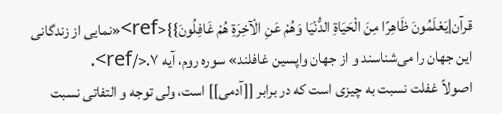قرآن|يَعْلَمُونَ ظَاهِرًا مِنَ الْحَيَاةِ الدُّنْيَا وَهُمْ عَنِ الْآخِرَةِ هُمْ غَافِلُونَ}}<ref>«نمایی از زندگانی این جهان را می‌شناسند و از جهان واپسین غافلند» سوره روم، آیه ۷.</ref>.
اصولاً غفلت نسبت به چیزی است که در برابر [[آدمی]] است، ولی توجه و التفاتی نسبت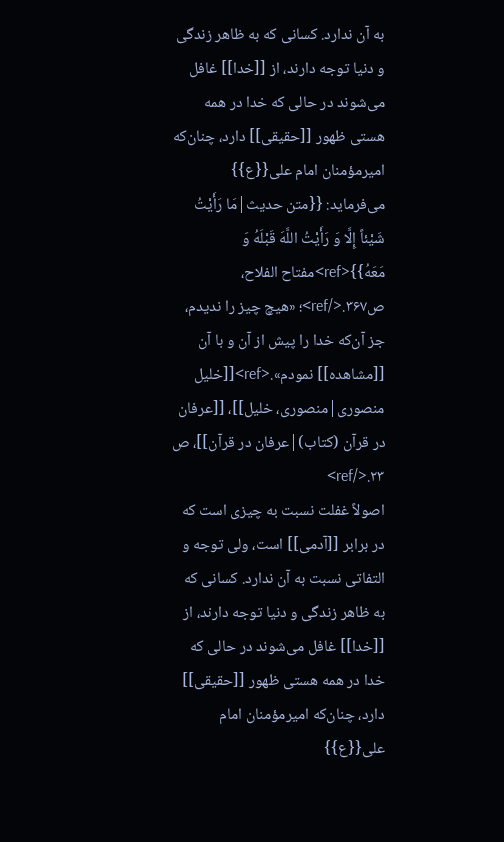به آن ندارد. کسانی که به ظاهر زندگی و دنیا توجه دارند، از [[خدا]] غافل می‌شوند در حالی که خدا در همه هستی ظهور [[حقیقی]] دارد، چنان‌که امیرمؤمنان امام علی{{ع}} می‌فرماید: {{متن حدیث|مَا رَأَيْتُ شَيْئاً إِلَّا وَ رَأَيْتُ اللَّهَ قَبْلَهُ وَ مَعَهُ}}<ref>مفتاح الفلاح، ص۳۶۷.</ref>؛ «هیچ چیز را ندیدم، جز آن‌که خدا را پیش از آن و با آن [[مشاهده]] نمودم».<ref>[[خلیل منصوری|منصوری، خلیل]]، [[عرفان در قرآن (کتاب)|عرفان در قرآن]]، ص ۲۳.</ref>
اصولاً غفلت نسبت به چیزی است که در برابر [[آدمی]] است، ولی توجه و التفاتی نسبت به آن ندارد. کسانی که به ظاهر زندگی و دنیا توجه دارند، از [[خدا]] غافل می‌شوند در حالی که خدا در همه هستی ظهور [[حقیقی]] دارد، چنان‌که امیرمؤمنان امام علی{{ع}}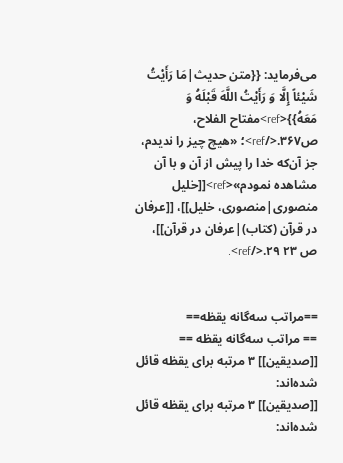می‌فرماید: {{متن حدیث|مَا رَأَيْتُ شَيْئاً إِلَّا وَ رَأَيْتُ اللَّهَ قَبْلَهُ وَ مَعَهُ}}<ref>مفتاح الفلاح، ص۳۶۷.</ref>؛ «هیچ چیز را ندیدم، جز آن‌که خدا را پیش از آن و با آن مشاهده نمودم»<ref>[[خلیل منصوری|منصوری، خلیل]]، [[عرفان در قرآن (کتاب)|عرفان در قرآن]]، ص ۲۳ ۲۹.</ref>.


==مراتب سه‌گانه یقظه==
== مراتب سه‌گانه یقظه ==
[[صدیقین]] ۳ مرتبه برای یقظه قائل شده‌اند:
[[صدیقین]] ۳ مرتبه برای یقظه قائل شده‌اند: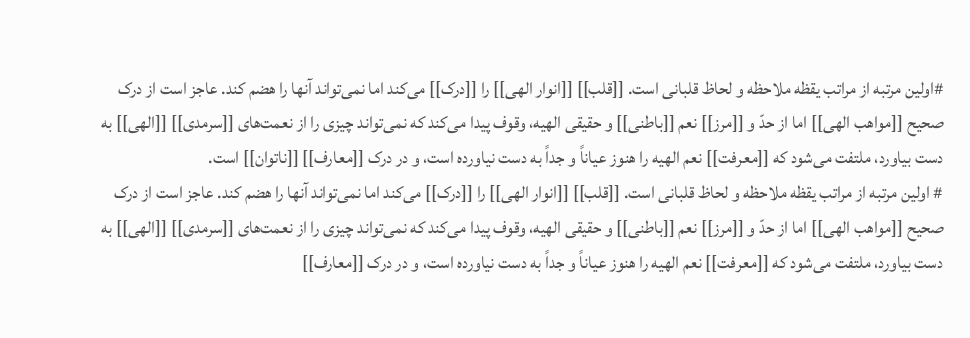#اولین مرتبه از مراتب یقظه ملاحظه و لحاظ قلبانی است. [[قلب]] [[انوار الهی]] را [[درک]] می‌کند اما نمی‌تواند آنها را هضم کند. عاجز است از درک صحیح [[مواهب الهی]] اما از حدّ و [[مرز]] نعم [[باطنی]] و حقیقی الهیه، وقوف پیدا می‌کند که نمی‌تواند چیزی را از نعمت‌های [[سرمدی]] [[الهی]] به دست بیاورد، ملتفت می‌شود که [[معرفت]] نعم الهیه را هنوز عیاناً و جداً به دست نیاورده است، و در درک [[معارف]] [[ناتوان]] است.
# اولین مرتبه از مراتب یقظه ملاحظه و لحاظ قلبانی است. [[قلب]] [[انوار الهی]] را [[درک]] می‌کند اما نمی‌تواند آنها را هضم کند. عاجز است از درک صحیح [[مواهب الهی]] اما از حدّ و [[مرز]] نعم [[باطنی]] و حقیقی الهیه، وقوف پیدا می‌کند که نمی‌تواند چیزی را از نعمت‌های [[سرمدی]] [[الهی]] به دست بیاورد، ملتفت می‌شود که [[معرفت]] نعم الهیه را هنوز عیاناً و جداً به دست نیاورده است، و در درک [[معارف]]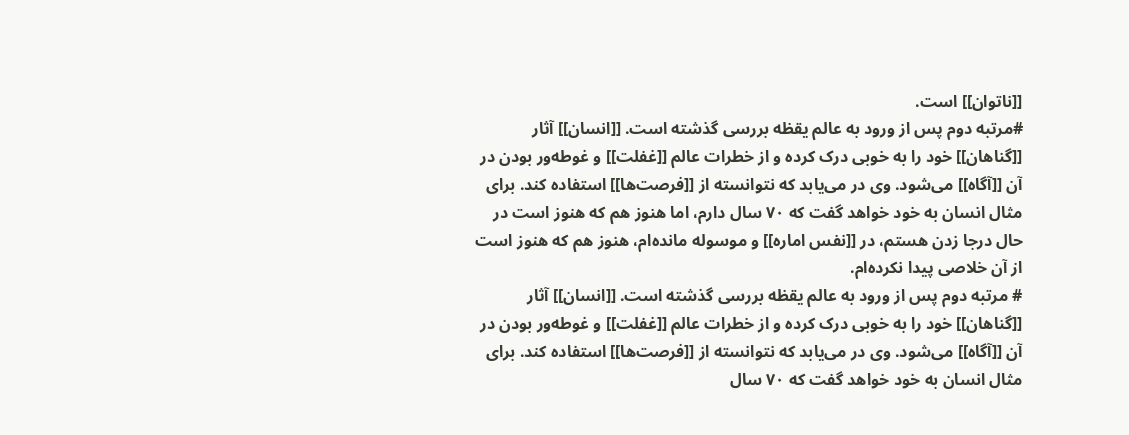[[ناتوان]] است.
#مرتبه دوم پس از ورود به عالم یقظه بررسی گذشته است. [[انسان]] آثار [[گناهان]] خود را به خوبی درک کرده و از خطرات عالم [[غفلت]] و غوطه‌ور بودن در آن [[آگاه]] می‌شود. وی در می‌یابد که نتوانسته از [[فرصت‌ها]] استفاده کند. برای مثال انسان به خود خواهد گفت که ۷۰ سال دارم، اما هنوز هم که هنوز است در حال درجا زدن هستم، در [[نفس اماره]] و موسوله مانده‌ام، هنوز هم که هنوز است از آن خلاصی پیدا نکرده‌ام.
# مرتبه دوم پس از ورود به عالم یقظه بررسی گذشته است. [[انسان]] آثار [[گناهان]] خود را به خوبی درک کرده و از خطرات عالم [[غفلت]] و غوطه‌ور بودن در آن [[آگاه]] می‌شود. وی در می‌یابد که نتوانسته از [[فرصت‌ها]] استفاده کند. برای مثال انسان به خود خواهد گفت که ۷۰ سال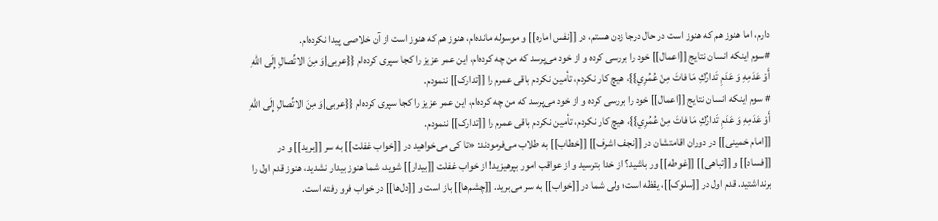دارم، اما هنوز هم که هنوز است در حال درجا زدن هستم، در [[نفس اماره]] و موسوله مانده‌ام، هنوز هم که هنوز است از آن خلاصی پیدا نکرده‌ام.
#سوم اینکه انسان نتایج [[اعمال]] خود را بررسی کرده و از خود می‌پرسد که من چه کرده‌ام، این عمر عزیز را کجا سپری کرده‌ام {{عربی|وَ مِنَ الاتِّصالِ إِلَى اللهِ أَوْ عَدَمِهِ وَ عَدَمِ تَدارُكِ مَا فاتَ مِنْ عُمُرِي}}، هیچ کار نکردم، تأمین نکردم باقی عمرم را [[تدارک]] ننمودم.
# سوم اینکه انسان نتایج [[اعمال]] خود را بررسی کرده و از خود می‌پرسد که من چه کرده‌ام، این عمر عزیز را کجا سپری کرده‌ام {{عربی|وَ مِنَ الاتِّصالِ إِلَى اللهِ أَوْ عَدَمِهِ وَ عَدَمِ تَدارُكِ مَا فاتَ مِنْ عُمُرِي}}، هیچ کار نکردم، تأمین نکردم باقی عمرم را [[تدارک]] ننمودم.
[[امام خمینی]] در دوران اقامتشان در [[نجف اشرف]] [[خطاب]] به طلاب می‌فرمودند: «تا کی می‌خواهید در [[خواب غفلت]] به سر [[برید]] و در [[فساد]] و [[تباهی]] [[غوطه]] ور باشید؟ از خدا بترسید و از عواقب امور بپرهیزید! از خواب غفلت [[بیدار]] شوید، شما هنوز بیدار نشدید، هنوز قدم اول را برنداشتید. قدم اول در [[سلوک]]، یقظه است؛ ولی شما در [[خواب]] به سر می‌برید. [[چشم‌ها]] باز است و [[دل‌ها]] در خواب فرو رفته است.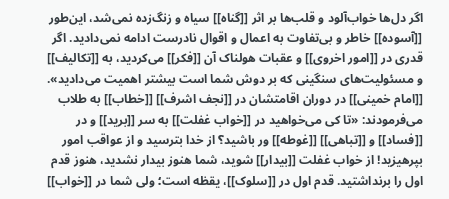اگر دل‌ها خواب‌آلود و قلب‌ها بر اثر [[گناه]] سیاه و زنگ‌زده نمی‌شد، این‌طور [[آسوده]] خاطر و بی‌تفاوت به اعمال و اقوال نادرست ادامه نمی‌دادید. اگر قدری در [[امور اخروی]] و عقبات هولناک آن [[فکر]] می‌کردید، به [[تکالیف]] و مسئولیت‌های سنگینی که بر دوش شما است بیشتر اهمیت می‌دادید».
[[امام خمینی]] در دوران اقامتشان در [[نجف اشرف]] [[خطاب]] به طلاب می‌فرمودند: «تا کی می‌خواهید در [[خواب غفلت]] به سر [[برید]] و در [[فساد]] و [[تباهی]] [[غوطه]] ور باشید؟ از خدا بترسید و از عواقب امور بپرهیزید! از خواب غفلت [[بیدار]] شوید، شما هنوز بیدار نشدید، هنوز قدم اول را برنداشتید. قدم اول در [[سلوک]]، یقظه است؛ ولی شما در [[خواب]]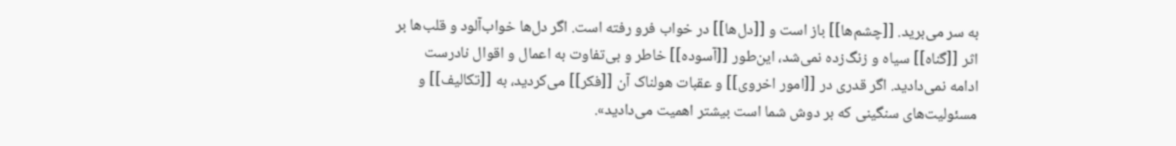به سر می‌برید. [[چشم‌ها]] باز است و [[دل‌ها]] در خواب فرو رفته است. اگر دل‌ها خواب‌آلود و قلب‌ها بر اثر [[گناه]] سیاه و زنگ‌زده نمی‌شد، این‌طور [[آسوده]] خاطر و بی‌تفاوت به اعمال و اقوال نادرست ادامه نمی‌دادید. اگر قدری در [[امور اخروی]] و عقبات هولناک آن [[فکر]] می‌کردید، به [[تکالیف]] و مسئولیت‌های سنگینی که بر دوش شما است بیشتر اهمیت می‌دادید».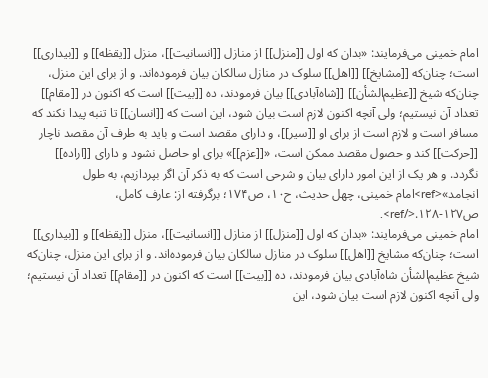امام خمینی می‌فرمایند: «بدان که اول [[منزل]] از منازل [[انسانیت]]، منزل [[یقظه]] و [[بیداری]] است؛ چنان‌که [[مشایخ]] [[اهل]] سلوک در منازل سالکان بیان فرموده‌اند. و از برای این منزل، چنان‌که شیخ [[عظیم‌الشأن]] [[شاه‌آبادی]] بیان فرمودند، ده [[بیت]] است که اکنون در [[مقام]] تعداد آن نیستیم؛ ولی آنچه اکنون لازم است بیان شود، این است که [[انسان]] تا تنبه پیدا نکند که مسافر است و لازم است از برای او [[سیر]]، و دارای مقصد است و باید به طرف آن مقصد ناچار [[حرکت]] کند و حصول مقصد ممکن است، «[[عزم]]» برای او حاصل نشود و دارای [[اراده]] نگردد. و هر یک از این امور دارای بیان و شرحی است که به ذکر آن اگر بپردازیم، به طول انجامد»<ref>امام خمینی، چهل حدیث، ح۱۰، ص۱۷۴؛ برگرفته از: عارف کامل، ص۱۲۷-۱۲۸.</ref>.
امام خمینی می‌فرمایند: «بدان که اول [[منزل]] از منازل [[انسانیت]]، منزل [[یقظه]] و [[بیداری]] است؛ چنان‌که مشایخ [[اهل]] سلوک در منازل سالکان بیان فرموده‌اند. و از برای این منزل، چنان‌که شیخ عظیم‌الشأن شاه‌آبادی بیان فرمودند، ده [[بیت]] است که اکنون در [[مقام]] تعداد آن نیستیم؛ ولی آنچه اکنون لازم است بیان شود، این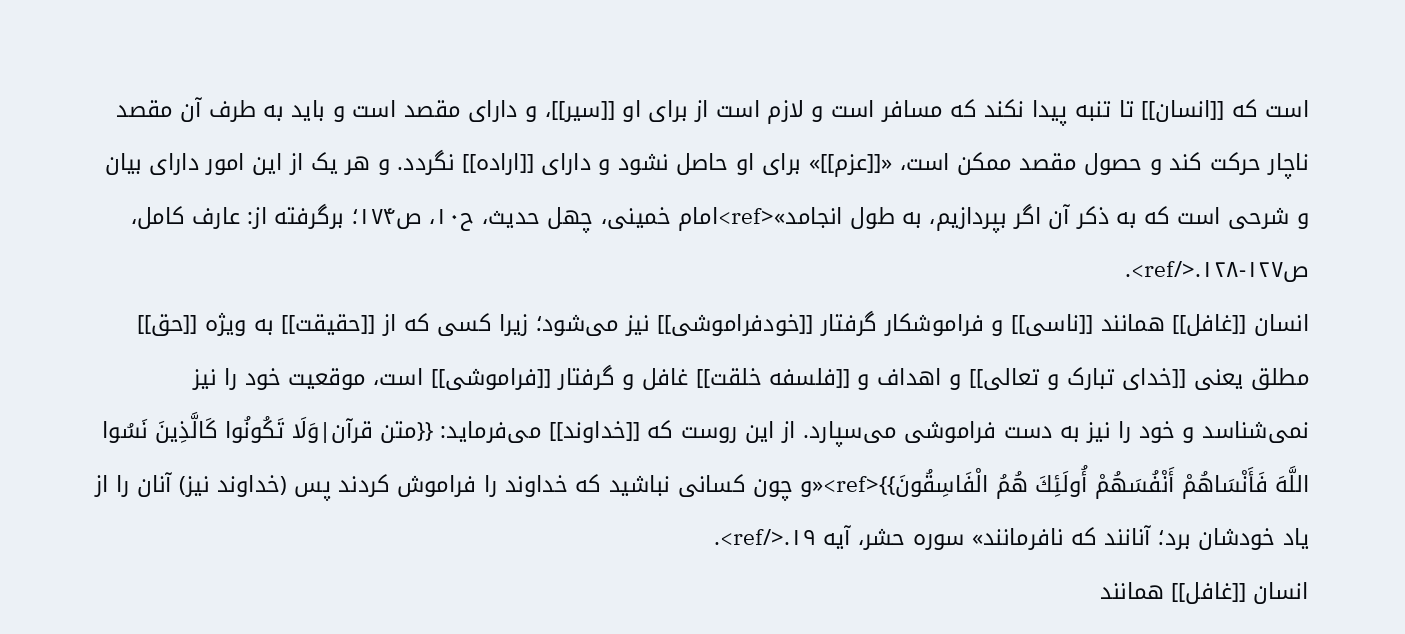است که [[انسان]] تا تنبه پیدا نکند که مسافر است و لازم است از برای او [[سیر]]، و دارای مقصد است و باید به طرف آن مقصد ناچار حرکت کند و حصول مقصد ممکن است، «[[عزم]]» برای او حاصل نشود و دارای [[اراده]] نگردد. و هر یک از این امور دارای بیان و شرحی است که به ذکر آن اگر بپردازیم، به طول انجامد»<ref>امام خمینی، چهل حدیث، ح۱۰، ص۱۷۴؛ برگرفته از: عارف کامل، ص۱۲۷-۱۲۸.</ref>.
انسان [[غافل]] همانند [[ناسی]] و فراموشکار گرفتار [[خودفراموشی]] نیز می‌شود؛ زیرا کسی که از [[حقیقت]] به ویژه [[حق]] مطلق یعنی [[خدای تبارک و تعالی]] و اهداف و [[فلسفه خلقت]] غافل و گرفتار [[فراموشی]] است، موقعیت خود را نیز نمی‌شناسد و خود را نیز به دست فراموشی می‌سپارد. از این روست که [[خداوند]] می‌فرماید: {{متن قرآن|وَلَا تَكُونُوا كَالَّذِينَ نَسُوا اللَّهَ فَأَنْسَاهُمْ أَنْفُسَهُمْ أُولَئِكَ هُمُ الْفَاسِقُونَ}}<ref>«و چون کسانی نباشید که خداوند را فراموش کردند پس (خداوند نیز) آنان را از یاد خودشان برد؛ آنانند که نافرمانند» سوره حشر، آیه ۱۹.</ref>.
انسان [[غافل]] همانند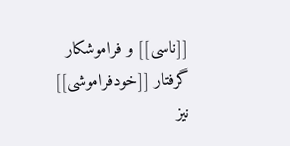[[ناسی]] و فراموشکار گرفتار [[خودفراموشی]] نیز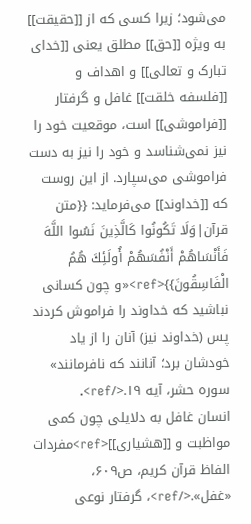می‌شود؛ زیرا کسی که از [[حقیقت]] به ویژه [[حق]] مطلق یعنی [[خدای تبارک و تعالی]] و اهداف و [[فلسفه خلقت]] غافل و گرفتار [[فراموشی]] است، موقعیت خود را نیز نمی‌شناسد و خود را نیز به دست فراموشی می‌سپارد. از این روست که [[خداوند]] می‌فرماید: {{متن قرآن|وَلَا تَكُونُوا كَالَّذِينَ نَسُوا اللَّهَ فَأَنْسَاهُمْ أَنْفُسَهُمْ أُولَئِكَ هُمُ الْفَاسِقُونَ}}<ref>«و چون کسانی نباشید که خداوند را فراموش کردند پس (خداوند نیز) آنان را از یاد خودشان برد؛ آنانند که نافرمانند» سوره حشر، آیه ۱۹.</ref>.
انسان غافل به دلایلی چون کمی مواظبت و [[هشیاری]]<ref>مفردات الفاظ قرآن کریم، ص۶۰۹، «غفل».</ref>، گرفتار نوعی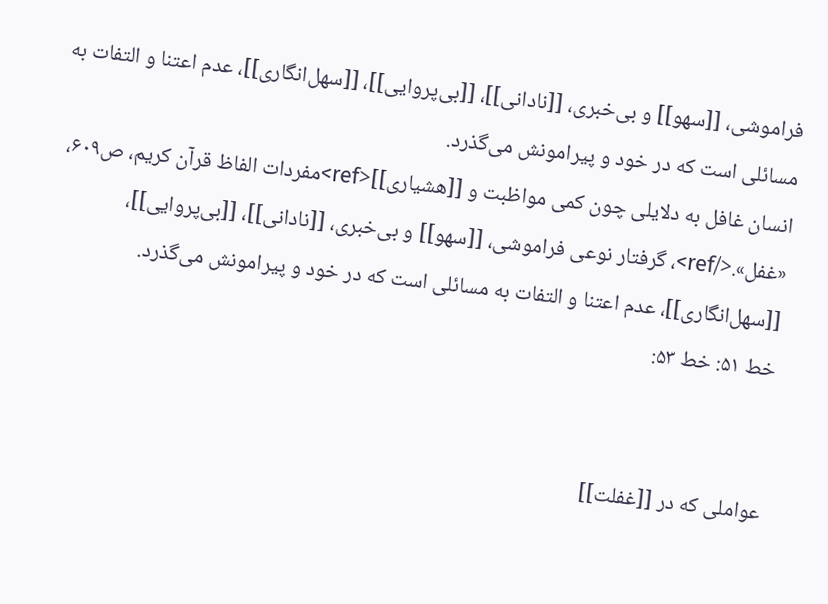فراموشی، [[سهو]] و بی‌خبری، [[نادانی]]، [[بی‌پروایی]]، [[سهل‌انگاری]]، عدم اعتنا و التفات به مسائلی است که در خود و پیرامونش می‌گذرد.
انسان غافل به دلایلی چون کمی مواظبت و [[هشیاری]]<ref>مفردات الفاظ قرآن کریم، ص۶۰۹، «غفل».</ref>، گرفتار نوعی فراموشی، [[سهو]] و بی‌خبری، [[نادانی]]، [[بی‌پروایی]]، [[سهل‌انگاری]]، عدم اعتنا و التفات به مسائلی است که در خود و پیرامونش می‌گذرد.
خط ۵۱: خط ۵۳:


عواملی که در [[غفلت]]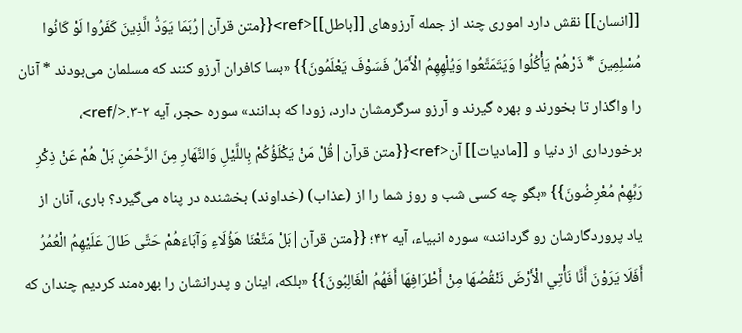[[انسان]] نقش دارد اموری چند از جمله آرزوهای [[باطل]]<ref>{{متن قرآن|رُبَمَا يَوَدُّ الَّذِينَ كَفَرُوا لَوْ كَانُوا مُسْلِمِينَ * ذَرْهُمْ يَأْكُلُوا وَيَتَمَتَّعُوا وَيُلْهِهِمُ الْأَمَلُ فَسَوْفَ يَعْلَمُونَ}} «بسا کافران آرزو کنند که مسلمان می‌بودند * آنان را واگذار تا بخورند و بهره گیرند و آرزو سرگرمشان دارد، زودا که بدانند» سوره حجر، آیه ۲-۳.</ref>، برخورداری از دنیا و [[مادیات]] آن<ref>{{متن قرآن|قُلْ مَنْ يَكْلَؤُكُمْ بِاللَّيْلِ وَالنَّهَارِ مِنَ الرَّحْمَنِ بَلْ هُمْ عَنْ ذِكْرِ رَبِّهِمْ مُعْرِضُونَ}} «بگو چه کسی شب و روز شما را از (عذاب) (خداوند) بخشنده در پناه می‌گیرد؟ باری، آنان از یاد پروردگارشان رو گردانند» سوره انبیاء، آیه ۴۲؛ {{متن قرآن|بَلْ مَتَّعْنَا هَؤُلَاءِ وَآبَاءَهُمْ حَتَّى طَالَ عَلَيْهِمُ الْعُمُرُ أَفَلَا يَرَوْنَ أَنَّا نَأْتِي الْأَرْضَ نَنْقُصُهَا مِنْ أَطْرَافِهَا أَفَهُمُ الْغَالِبُونَ}} «بلکه، اینان و پدرانشان را بهره‌مند کردیم چندان که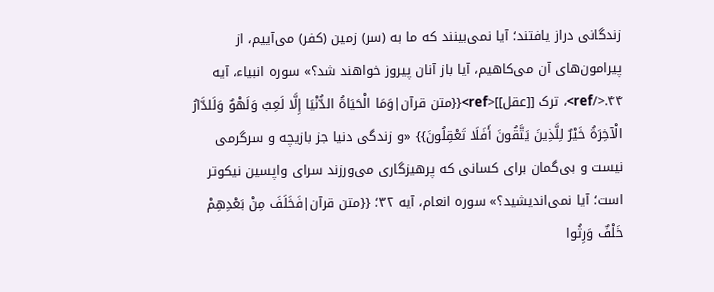زندگانی دراز یافتند؛ آیا نمی‌بینند که ما به (سر) زمین (کفر) می‌آییم، از پیرامون‌های آن می‌کاهیم، آیا باز آنان پیروز خواهند شد؟» سوره انبیاء، آیه ۴۴.</ref>، ترک [[عقل]]<ref>{{متن قرآن|وَمَا الْحَيَاةُ الدُّنْيَا إِلَّا لَعِبٌ وَلَهْوٌ وَلَلدَّارُ الْآخِرَةُ خَيْرٌ لِلَّذِينَ يَتَّقُونَ أَفَلَا تَعْقِلُونَ}} «و زندگی دنیا جز بازیچه و سرگرمی نیست و بی‌گمان برای کسانی که پرهیزگاری می‌ورزند سرای واپسین نیکوتر است؛ آیا نمی‌اندیشید؟» سوره انعام، آیه ۳۲؛ {{متن قرآن|فَخَلَفَ مِنْ بَعْدِهِمْ خَلْفٌ وَرِثُوا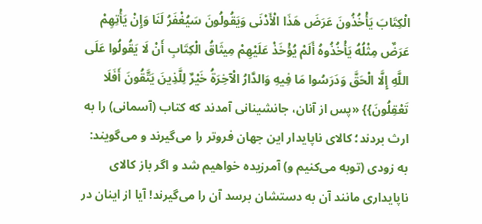الْكِتَابَ يَأْخُذُونَ عَرَضَ هَذَا الْأَدْنَى وَيَقُولُونَ سَيُغْفَرُ لَنَا وَإِنْ يَأْتِهِمْ عَرَضٌ مِثْلُهُ يَأْخُذُوهُ أَلَمْ يُؤْخَذْ عَلَيْهِمْ مِيثَاقُ الْكِتَابِ أَنْ لَا يَقُولُوا عَلَى اللَّهِ إِلَّا الْحَقَّ وَدَرَسُوا مَا فِيهِ وَالدَّارُ الْآخِرَةُ خَيْرٌ لِلَّذِينَ يَتَّقُونَ أَفَلَا تَعْقِلُونَ}} «پس از آنان، جانشینانی آمدند که کتاب (آسمانی) را به ارث بردند؛ کالای ناپایدار این جهان فروتر را می‌گیرند و می‌گویند: به زودی (توبه می‌کنیم و) آمرزیده خواهیم شد و اگر باز کالای ناپایداری مانند آن به دستشان برسد آن را می‌گیرند! آیا از اینان در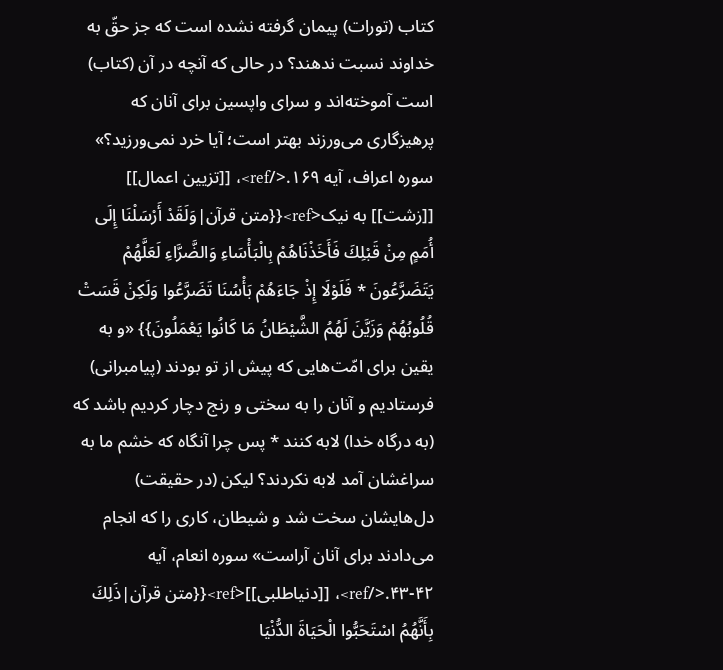کتاب (تورات) پیمان گرفته نشده است که جز حقّ به خداوند نسبت ندهند؟ در حالی که آنچه در آن (کتاب) است آموخته‌اند و سرای واپسین برای آنان که پرهیزگاری می‌ورزند بهتر است؛ آیا خرد نمی‌ورزید؟» سوره اعراف، آیه ۱۶۹.</ref>، [[تزیین اعمال]] [[زشت]] به نیک<ref>{{متن قرآن|وَلَقَدْ أَرْسَلْنَا إِلَى أُمَمٍ مِنْ قَبْلِكَ فَأَخَذْنَاهُمْ بِالْبَأْسَاءِ وَالضَّرَّاءِ لَعَلَّهُمْ يَتَضَرَّعُونَ * فَلَوْلَا إِذْ جَاءَهُمْ بَأْسُنَا تَضَرَّعُوا وَلَكِنْ قَسَتْ قُلُوبُهُمْ وَزَيَّنَ لَهُمُ الشَّيْطَانُ مَا كَانُوا يَعْمَلُونَ}} «و به یقین برای امّت‌هایی که پیش از تو بودند (پیامبرانی) فرستادیم و آنان را به سختی و رنج دچار کردیم باشد که (به درگاه خدا) لابه کنند * پس چرا آنگاه که خشم ما به سراغشان آمد لابه نکردند؟ لیکن (در حقیقت) دل‌هایشان سخت شد و شیطان، کاری را که انجام می‌دادند برای آنان آراست» سوره انعام، آیه ۴۲-۴۳.</ref>، [[دنیاطلبی]]<ref>{{متن قرآن|ذَلِكَ بِأَنَّهُمُ اسْتَحَبُّوا الْحَيَاةَ الدُّنْيَا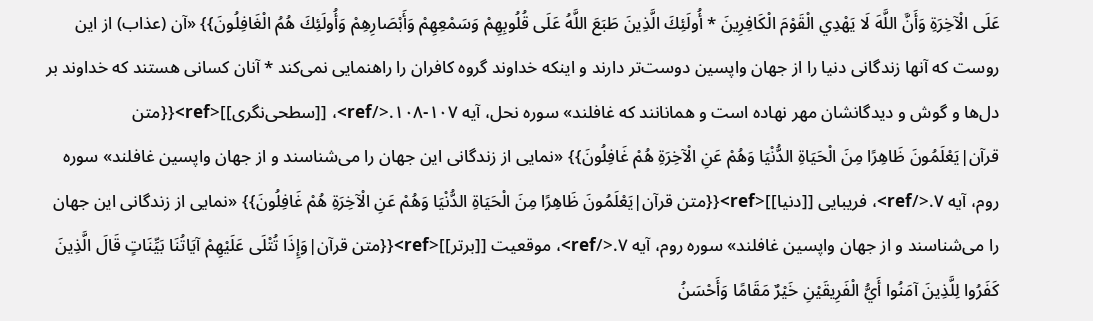عَلَى الْآخِرَةِ وَأَنَّ اللَّهَ لَا يَهْدِي الْقَوْمَ الْكَافِرِينَ * أُولَئِكَ الَّذِينَ طَبَعَ اللَّهُ عَلَى قُلُوبِهِمْ وَسَمْعِهِمْ وَأَبْصَارِهِمْ وَأُولَئِكَ هُمُ الْغَافِلُونَ}} «آن (عذاب) از این روست که آنها زندگانی دنیا را از جهان واپسین دوست‌تر دارند و اینکه خداوند گروه کافران را راهنمایی نمی‌کند * آنان کسانی هستند که خداوند بر دل‌ها و گوش و دیدگانشان مهر نهاده است و همانانند که غافلند» سوره نحل، آیه ۱۰۷-۱۰۸.</ref>، [[سطحی‌نگری]]<ref>{{متن قرآن|يَعْلَمُونَ ظَاهِرًا مِنَ الْحَيَاةِ الدُّنْيَا وَهُمْ عَنِ الْآخِرَةِ هُمْ غَافِلُونَ}} «نمایی از زندگانی این جهان را می‌شناسند و از جهان واپسین غافلند» سوره روم، آیه ۷.</ref>، فریبایی [[دنیا]]<ref>{{متن قرآن|يَعْلَمُونَ ظَاهِرًا مِنَ الْحَيَاةِ الدُّنْيَا وَهُمْ عَنِ الْآخِرَةِ هُمْ غَافِلُونَ}} «نمایی از زندگانی این جهان را می‌شناسند و از جهان واپسین غافلند» سوره روم، آیه ۷.</ref>، موقعیت [[برتر]]<ref>{{متن قرآن|وَإِذَا تُتْلَى عَلَيْهِمْ آيَاتُنَا بَيِّنَاتٍ قَالَ الَّذِينَ كَفَرُوا لِلَّذِينَ آمَنُوا أَيُّ الْفَرِيقَيْنِ خَيْرٌ مَقَامًا وَأَحْسَنُ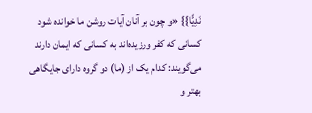نَدِيًّا}} «و چون بر آنان آیات روشن ما خوانده شود کسانی که کفر ورزیده‌اند به کسانی که ایمان دارند می‌گویند: کدام یک از (ما) دو گروه دارای جایگاهی بهتر و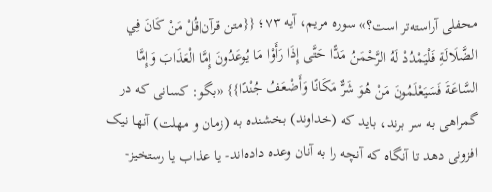محفلی آراسته‌تر است؟» سوره مریم، آیه ۷۳؛ {{متن قرآن|قُلْ مَنْ كَانَ فِي الضَّلَالَةِ فَلْيَمْدُدْ لَهُ الرَّحْمَنُ مَدًّا حَتَّى إِذَا رَأَوْا مَا يُوعَدُونَ إِمَّا الْعَذَابَ وَإِمَّا السَّاعَةَ فَسَيَعْلَمُونَ مَنْ هُوَ شَرٌّ مَكَانًا وَأَضْعَفُ جُنْدًا}} «بگو: کسانی که در گمراهی به سر برند، باید که (خداوند) بخشنده به (زمان و مهلت) آنها نیک افزونی دهد تا آنگاه که آنچه را به آنان وعده داده‌اند- یا عذاب یا رستخیز-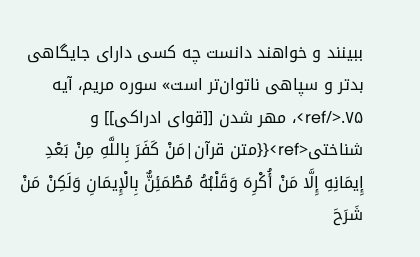ببینند و خواهند دانست چه کسی دارای جایگاهی بدتر و سپاهی ناتوان‌تر است» سوره مریم، آیه ۷۵.</ref>، مهر شدن [[قوای ادراکی]] و شناختی<ref>{{متن قرآن|مَنْ كَفَرَ بِاللَّهِ مِنْ بَعْدِ إِيمَانِهِ إِلَّا مَنْ أُكْرِهَ وَقَلْبُهُ مُطْمَئِنٌّ بِالْإِيمَانِ وَلَكِنْ مَنْ شَرَحَ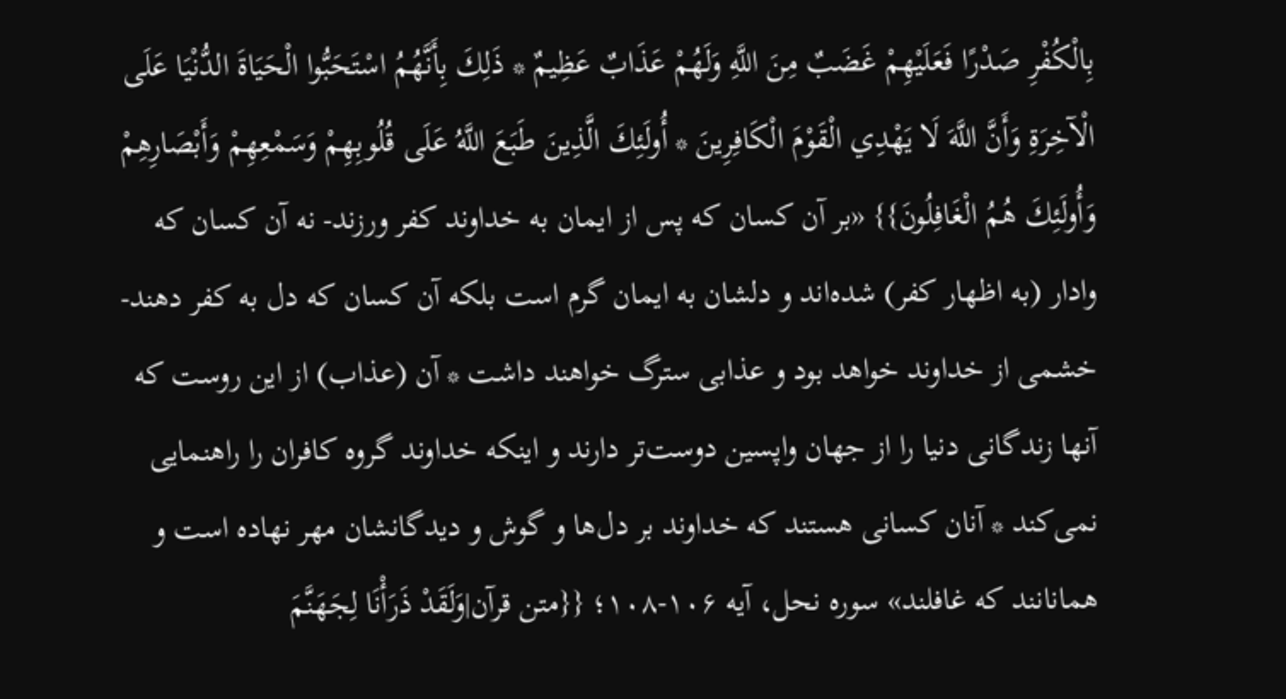بِالْكُفْرِ صَدْرًا فَعَلَيْهِمْ غَضَبٌ مِنَ اللَّهِ وَلَهُمْ عَذَابٌ عَظِيمٌ * ذَلِكَ بِأَنَّهُمُ اسْتَحَبُّوا الْحَيَاةَ الدُّنْيَا عَلَى الْآخِرَةِ وَأَنَّ اللَّهَ لَا يَهْدِي الْقَوْمَ الْكَافِرِينَ * أُولَئِكَ الَّذِينَ طَبَعَ اللَّهُ عَلَى قُلُوبِهِمْ وَسَمْعِهِمْ وَأَبْصَارِهِمْ وَأُولَئِكَ هُمُ الْغَافِلُونَ}} «بر آن کسان که پس از ایمان به خداوند کفر ورزند- نه آن کسان که وادار (به اظهار کفر) شده‌اند و دلشان به ایمان گرم است بلکه آن کسان که دل به کفر دهند- خشمی از خداوند خواهد بود و عذابی سترگ خواهند داشت * آن (عذاب) از این روست که آنها زندگانی دنیا را از جهان واپسین دوست‌تر دارند و اینکه خداوند گروه کافران را راهنمایی نمی‌کند * آنان کسانی هستند که خداوند بر دل‌ها و گوش و دیدگانشان مهر نهاده است و همانانند که غافلند» سوره نحل، آیه ۱۰۶-۱۰۸؛ {{متن قرآن|وَلَقَدْ ذَرَأْنَا لِجَهَنَّمَ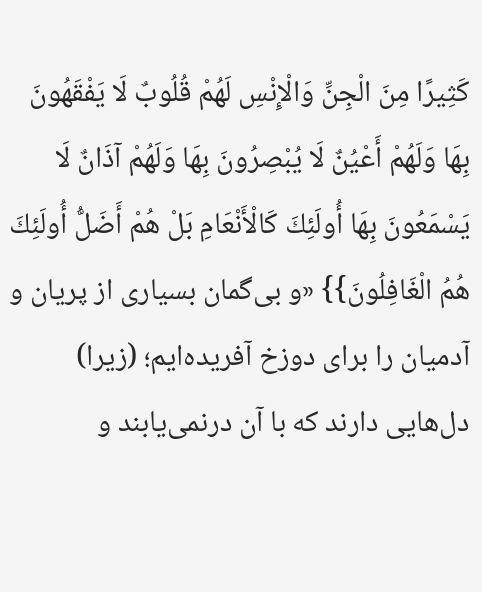كَثِيرًا مِنَ الْجِنِّ وَالْإِنْسِ لَهُمْ قُلُوبٌ لَا يَفْقَهُونَ بِهَا وَلَهُمْ أَعْيُنٌ لَا يُبْصِرُونَ بِهَا وَلَهُمْ آذَانٌ لَا يَسْمَعُونَ بِهَا أُولَئِكَ كَالْأَنْعَامِ بَلْ هُمْ أَضَلُّ أُولَئِكَ هُمُ الْغَافِلُونَ}} «و بی‌گمان بسیاری از پریان و آدمیان را برای دوزخ آفریده‌ایم؛ (زیرا) دل‌هایی دارند که با آن درنمی‌یابند و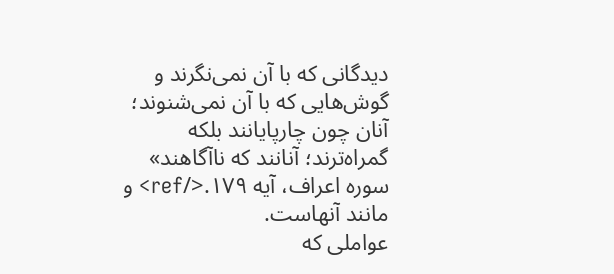دیدگانی که با آن نمی‌نگرند و گوش‌هایی که با آن نمی‌شنوند؛ آنان چون چارپایانند بلکه گمراه‌ترند؛ آنانند که ناآگاهند» سوره اعراف، آیه ۱۷۹.</ref> و مانند آنهاست.
عواملی که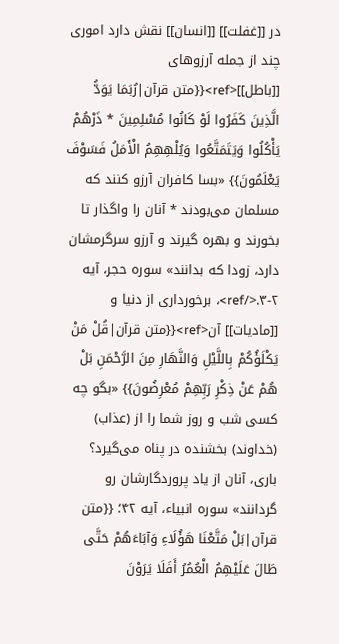در [[غفلت]] [[انسان]] نقش دارد اموری چند از جمله آرزوهای [[باطل]]<ref>{{متن قرآن|رُبَمَا يَوَدُّ الَّذِينَ كَفَرُوا لَوْ كَانُوا مُسْلِمِينَ * ذَرْهُمْ يَأْكُلُوا وَيَتَمَتَّعُوا وَيُلْهِهِمُ الْأَمَلُ فَسَوْفَ يَعْلَمُونَ}} «بسا کافران آرزو کنند که مسلمان می‌بودند * آنان را واگذار تا بخورند و بهره گیرند و آرزو سرگرمشان دارد، زودا که بدانند» سوره حجر، آیه ۲-۳.</ref>، برخورداری از دنیا و [[مادیات]] آن<ref>{{متن قرآن|قُلْ مَنْ يَكْلَؤُكُمْ بِاللَّيْلِ وَالنَّهَارِ مِنَ الرَّحْمَنِ بَلْ هُمْ عَنْ ذِكْرِ رَبِّهِمْ مُعْرِضُونَ}} «بگو چه کسی شب و روز شما را از (عذاب) (خداوند) بخشنده در پناه می‌گیرد؟ باری، آنان از یاد پروردگارشان رو گردانند» سوره انبیاء، آیه ۴۲؛ {{متن قرآن|بَلْ مَتَّعْنَا هَؤُلَاءِ وَآبَاءَهُمْ حَتَّى طَالَ عَلَيْهِمُ الْعُمُرُ أَفَلَا يَرَوْنَ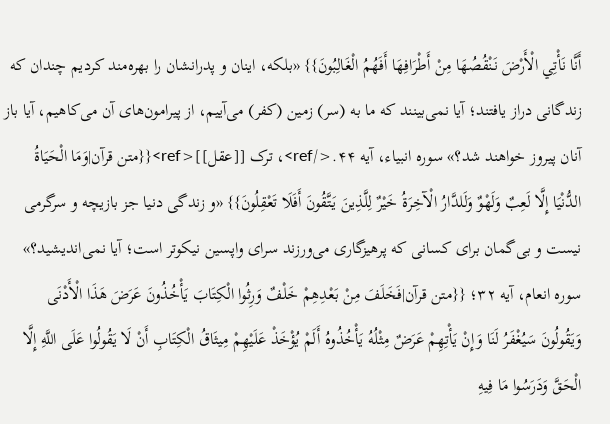أَنَّا نَأْتِي الْأَرْضَ نَنْقُصُهَا مِنْ أَطْرَافِهَا أَفَهُمُ الْغَالِبُونَ}} «بلکه، اینان و پدرانشان را بهره‌مند کردیم چندان که زندگانی دراز یافتند؛ آیا نمی‌بینند که ما به (سر) زمین (کفر) می‌آییم، از پیرامون‌های آن می‌کاهیم، آیا باز آنان پیروز خواهند شد؟» سوره انبیاء، آیه ۴۴.</ref>، ترک [[عقل]]<ref>{{متن قرآن|وَمَا الْحَيَاةُ الدُّنْيَا إِلَّا لَعِبٌ وَلَهْوٌ وَلَلدَّارُ الْآخِرَةُ خَيْرٌ لِلَّذِينَ يَتَّقُونَ أَفَلَا تَعْقِلُونَ}} «و زندگی دنیا جز بازیچه و سرگرمی نیست و بی‌گمان برای کسانی که پرهیزگاری می‌ورزند سرای واپسین نیکوتر است؛ آیا نمی‌اندیشید؟» سوره انعام، آیه ۳۲؛ {{متن قرآن|فَخَلَفَ مِنْ بَعْدِهِمْ خَلْفٌ وَرِثُوا الْكِتَابَ يَأْخُذُونَ عَرَضَ هَذَا الْأَدْنَى وَيَقُولُونَ سَيُغْفَرُ لَنَا وَإِنْ يَأْتِهِمْ عَرَضٌ مِثْلُهُ يَأْخُذُوهُ أَلَمْ يُؤْخَذْ عَلَيْهِمْ مِيثَاقُ الْكِتَابِ أَنْ لَا يَقُولُوا عَلَى اللَّهِ إِلَّا الْحَقَّ وَدَرَسُوا مَا فِيهِ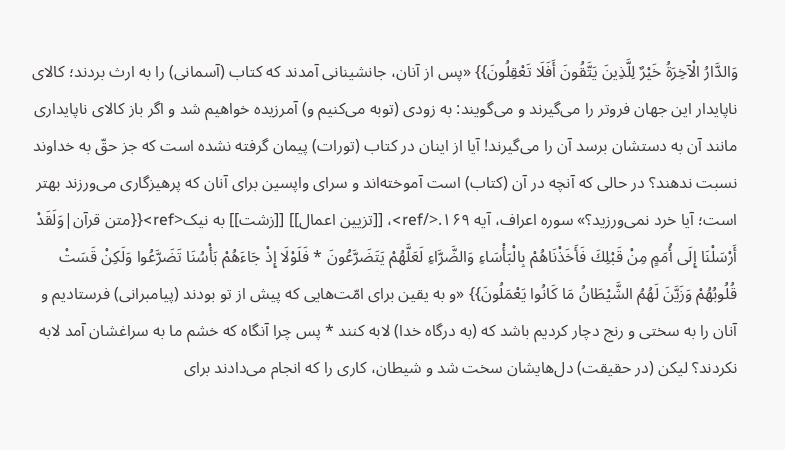وَالدَّارُ الْآخِرَةُ خَيْرٌ لِلَّذِينَ يَتَّقُونَ أَفَلَا تَعْقِلُونَ}} «پس از آنان، جانشینانی آمدند که کتاب (آسمانی) را به ارث بردند؛ کالای ناپایدار این جهان فروتر را می‌گیرند و می‌گویند: به زودی (توبه می‌کنیم و) آمرزیده خواهیم شد و اگر باز کالای ناپایداری مانند آن به دستشان برسد آن را می‌گیرند! آیا از اینان در کتاب (تورات) پیمان گرفته نشده است که جز حقّ به خداوند نسبت ندهند؟ در حالی که آنچه در آن (کتاب) است آموخته‌اند و سرای واپسین برای آنان که پرهیزگاری می‌ورزند بهتر است؛ آیا خرد نمی‌ورزید؟» سوره اعراف، آیه ۱۶۹.</ref>، [[تزیین اعمال]] [[زشت]] به نیک<ref>{{متن قرآن|وَلَقَدْ أَرْسَلْنَا إِلَى أُمَمٍ مِنْ قَبْلِكَ فَأَخَذْنَاهُمْ بِالْبَأْسَاءِ وَالضَّرَّاءِ لَعَلَّهُمْ يَتَضَرَّعُونَ * فَلَوْلَا إِذْ جَاءَهُمْ بَأْسُنَا تَضَرَّعُوا وَلَكِنْ قَسَتْ قُلُوبُهُمْ وَزَيَّنَ لَهُمُ الشَّيْطَانُ مَا كَانُوا يَعْمَلُونَ}} «و به یقین برای امّت‌هایی که پیش از تو بودند (پیامبرانی) فرستادیم و آنان را به سختی و رنج دچار کردیم باشد که (به درگاه خدا) لابه کنند * پس چرا آنگاه که خشم ما به سراغشان آمد لابه نکردند؟ لیکن (در حقیقت) دل‌هایشان سخت شد و شیطان، کاری را که انجام می‌دادند برای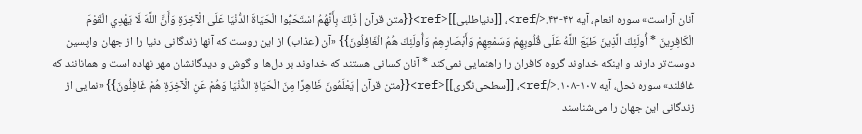آنان آراست» سوره انعام، آیه ۴۲-۴۳.</ref>، [[دنیاطلبی]]<ref>{{متن قرآن|ذَلِكَ بِأَنَّهُمُ اسْتَحَبُّوا الْحَيَاةَ الدُّنْيَا عَلَى الْآخِرَةِ وَأَنَّ اللَّهَ لَا يَهْدِي الْقَوْمَ الْكَافِرِينَ * أُولَئِكَ الَّذِينَ طَبَعَ اللَّهُ عَلَى قُلُوبِهِمْ وَسَمْعِهِمْ وَأَبْصَارِهِمْ وَأُولَئِكَ هُمُ الْغَافِلُونَ}} «آن (عذاب) از این روست که آنها زندگانی دنیا را از جهان واپسین دوست‌تر دارند و اینکه خداوند گروه کافران را راهنمایی نمی‌کند * آنان کسانی هستند که خداوند بر دل‌ها و گوش و دیدگانشان مهر نهاده است و همانانند که غافلند» سوره نحل، آیه ۱۰۷-۱۰۸.</ref>، [[سطحی‌نگری]]<ref>{{متن قرآن|يَعْلَمُونَ ظَاهِرًا مِنَ الْحَيَاةِ الدُّنْيَا وَهُمْ عَنِ الْآخِرَةِ هُمْ غَافِلُونَ}} «نمایی از زندگانی این جهان را می‌شناسند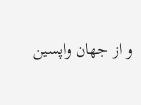و از جهان واپسین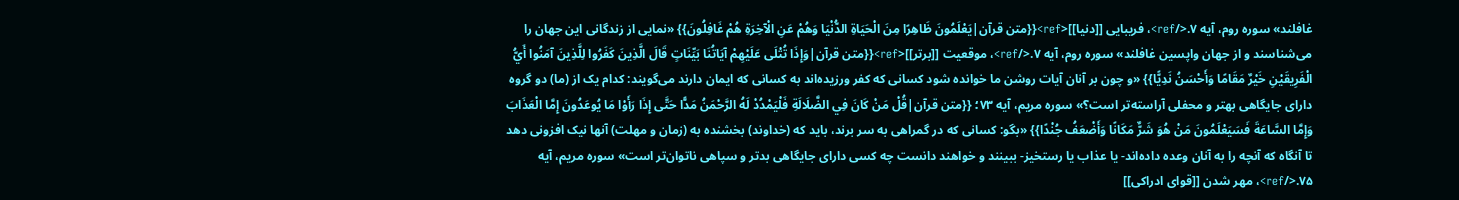غافلند» سوره روم، آیه ۷.</ref>، فریبایی [[دنیا]]<ref>{{متن قرآن|يَعْلَمُونَ ظَاهِرًا مِنَ الْحَيَاةِ الدُّنْيَا وَهُمْ عَنِ الْآخِرَةِ هُمْ غَافِلُونَ}} «نمایی از زندگانی این جهان را می‌شناسند و از جهان واپسین غافلند» سوره روم، آیه ۷.</ref>، موقعیت [[برتر]]<ref>{{متن قرآن|وَإِذَا تُتْلَى عَلَيْهِمْ آيَاتُنَا بَيِّنَاتٍ قَالَ الَّذِينَ كَفَرُوا لِلَّذِينَ آمَنُوا أَيُّ الْفَرِيقَيْنِ خَيْرٌ مَقَامًا وَأَحْسَنُ نَدِيًّا}} «و چون بر آنان آیات روشن ما خوانده شود کسانی که کفر ورزیده‌اند به کسانی که ایمان دارند می‌گویند: کدام یک از (ما) دو گروه دارای جایگاهی بهتر و محفلی آراسته‌تر است؟» سوره مریم، آیه ۷۳؛ {{متن قرآن|قُلْ مَنْ كَانَ فِي الضَّلَالَةِ فَلْيَمْدُدْ لَهُ الرَّحْمَنُ مَدًّا حَتَّى إِذَا رَأَوْا مَا يُوعَدُونَ إِمَّا الْعَذَابَ وَإِمَّا السَّاعَةَ فَسَيَعْلَمُونَ مَنْ هُوَ شَرٌّ مَكَانًا وَأَضْعَفُ جُنْدًا}} «بگو: کسانی که در گمراهی به سر برند، باید که (خداوند) بخشنده به (زمان و مهلت) آنها نیک افزونی دهد تا آنگاه که آنچه را به آنان وعده داده‌اند- یا عذاب یا رستخیز- ببینند و خواهند دانست چه کسی دارای جایگاهی بدتر و سپاهی ناتوان‌تر است» سوره مریم، آیه ۷۵.</ref>، مهر شدن [[قوای ادراکی]]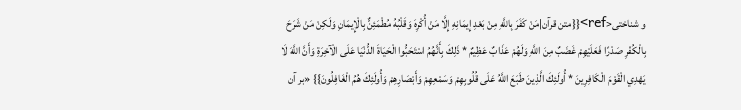و شناختی<ref>{{متن قرآن|مَنْ كَفَرَ بِاللَّهِ مِنْ بَعْدِ إِيمَانِهِ إِلَّا مَنْ أُكْرِهَ وَقَلْبُهُ مُطْمَئِنٌّ بِالْإِيمَانِ وَلَكِنْ مَنْ شَرَحَ بِالْكُفْرِ صَدْرًا فَعَلَيْهِمْ غَضَبٌ مِنَ اللَّهِ وَلَهُمْ عَذَابٌ عَظِيمٌ * ذَلِكَ بِأَنَّهُمُ اسْتَحَبُّوا الْحَيَاةَ الدُّنْيَا عَلَى الْآخِرَةِ وَأَنَّ اللَّهَ لَا يَهْدِي الْقَوْمَ الْكَافِرِينَ * أُولَئِكَ الَّذِينَ طَبَعَ اللَّهُ عَلَى قُلُوبِهِمْ وَسَمْعِهِمْ وَأَبْصَارِهِمْ وَأُولَئِكَ هُمُ الْغَافِلُونَ}} «بر آن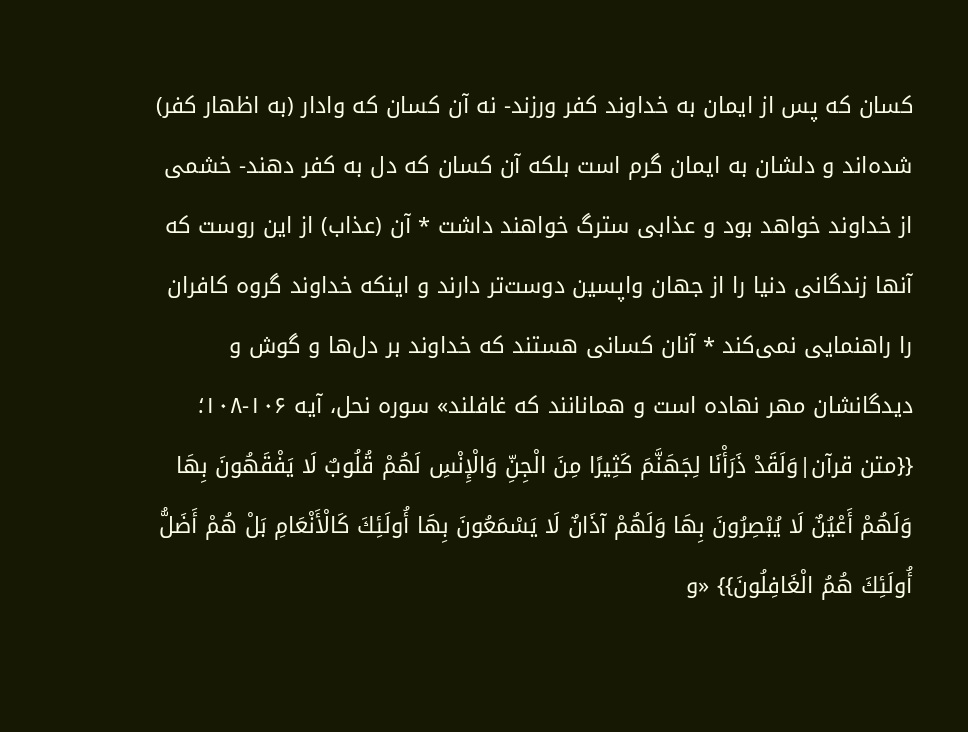کسان که پس از ایمان به خداوند کفر ورزند- نه آن کسان که وادار (به اظهار کفر) شده‌اند و دلشان به ایمان گرم است بلکه آن کسان که دل به کفر دهند- خشمی از خداوند خواهد بود و عذابی سترگ خواهند داشت * آن (عذاب) از این روست که آنها زندگانی دنیا را از جهان واپسین دوست‌تر دارند و اینکه خداوند گروه کافران را راهنمایی نمی‌کند * آنان کسانی هستند که خداوند بر دل‌ها و گوش و دیدگانشان مهر نهاده است و همانانند که غافلند» سوره نحل، آیه ۱۰۶-۱۰۸؛ {{متن قرآن|وَلَقَدْ ذَرَأْنَا لِجَهَنَّمَ كَثِيرًا مِنَ الْجِنِّ وَالْإِنْسِ لَهُمْ قُلُوبٌ لَا يَفْقَهُونَ بِهَا وَلَهُمْ أَعْيُنٌ لَا يُبْصِرُونَ بِهَا وَلَهُمْ آذَانٌ لَا يَسْمَعُونَ بِهَا أُولَئِكَ كَالْأَنْعَامِ بَلْ هُمْ أَضَلُّ أُولَئِكَ هُمُ الْغَافِلُونَ}} «و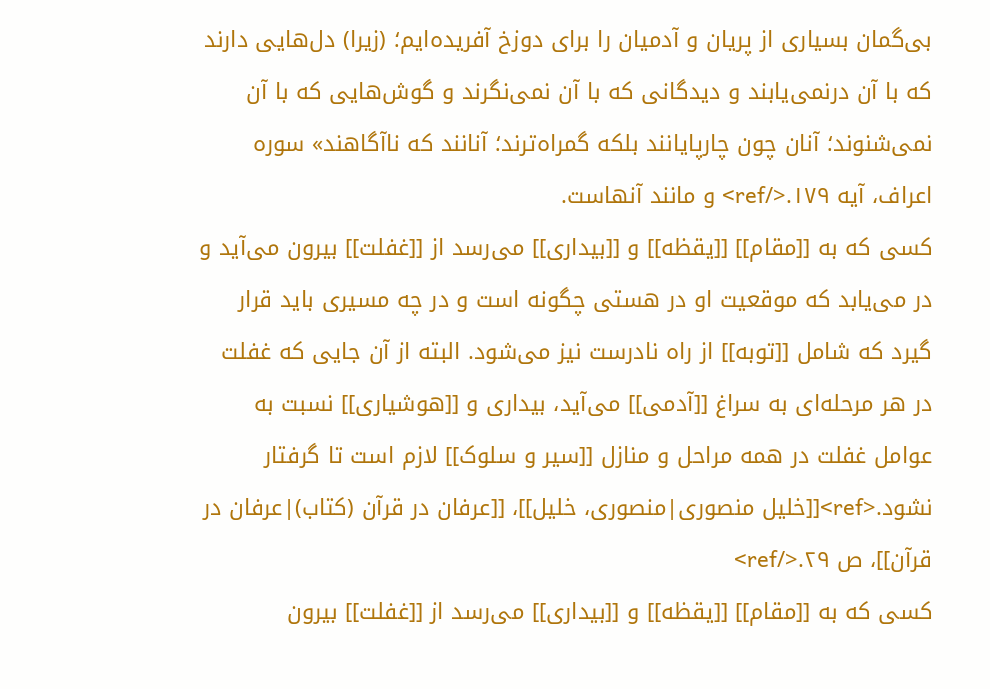بی‌گمان بسیاری از پریان و آدمیان را برای دوزخ آفریده‌ایم؛ (زیرا) دل‌هایی دارند که با آن درنمی‌یابند و دیدگانی که با آن نمی‌نگرند و گوش‌هایی که با آن نمی‌شنوند؛ آنان چون چارپایانند بلکه گمراه‌ترند؛ آنانند که ناآگاهند» سوره اعراف، آیه ۱۷۹.</ref> و مانند آنهاست.
کسی که به [[مقام]] [[یقظه]] و [[بیداری]] می‌رسد از [[غفلت]] بیرون می‌آید و در می‌یابد که موقعیت او در هستی چگونه است و در چه مسیری باید قرار گیرد که شامل [[توبه]] از راه نادرست نیز می‌شود. البته از آن جایی که غفلت در هر مرحله‌ای به سراغ [[آدمی]] می‌آید، بیداری و [[هوشیاری]] نسبت به عوامل غفلت در همه مراحل و منازل [[سیر و سلوک]] لازم است تا گرفتار نشود.<ref>[[خلیل منصوری|منصوری، خلیل]]، [[عرفان در قرآن (کتاب)|عرفان در قرآن]]، ص ۲۹.</ref>
کسی که به [[مقام]] [[یقظه]] و [[بیداری]] می‌رسد از [[غفلت]] بیرون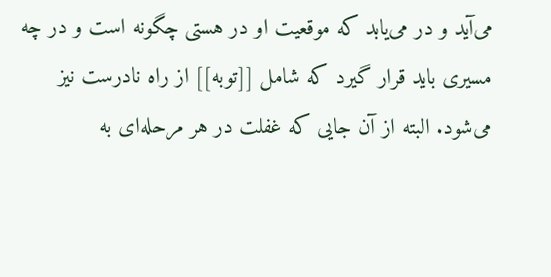می‌آید و در می‌یابد که موقعیت او در هستی چگونه است و در چه مسیری باید قرار گیرد که شامل [[توبه]] از راه نادرست نیز می‌شود. البته از آن جایی که غفلت در هر مرحله‌ای به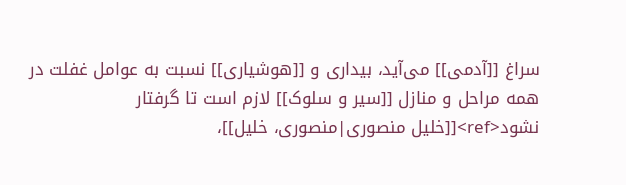سراغ [[آدمی]] می‌آید، بیداری و [[هوشیاری]] نسبت به عوامل غفلت در همه مراحل و منازل [[سیر و سلوک]] لازم است تا گرفتار نشود<ref>[[خلیل منصوری|منصوری، خلیل]]،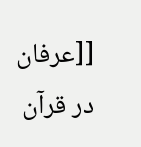[[عرفان در قرآن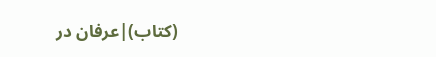(کتاب)|عرفان در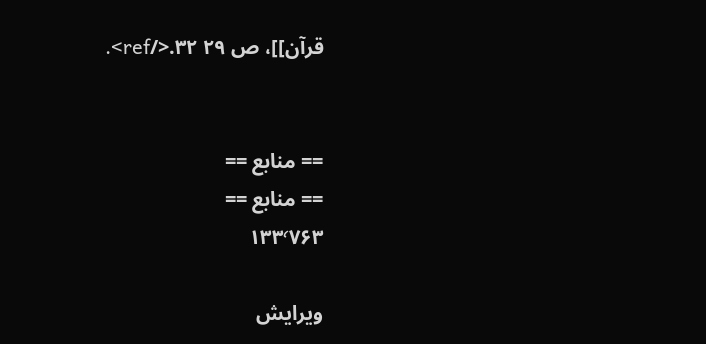قرآن]]، ص ۲۹ ۳۲.</ref>.


== منابع ==
== منابع ==
۱۳۳٬۷۶۳

ویرایش